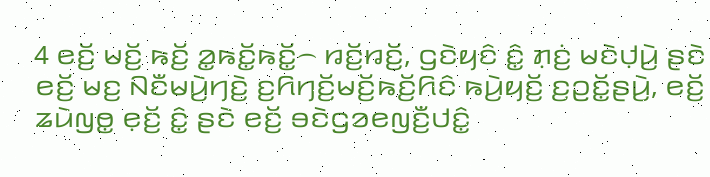4 ꤕꤢꤩ꤬ ꤗꤢꤩ꤬ ꤒꤢꤩ꤬ ꤤ꤭ꤒꤢꤩ꤭ꤒꤢꤩ꤭꤮ ꤙꤢꤩ꤬ꤙꤢꤩ꤬, ꤞꤢꤧꤟꤢꤨ ꤢꤨ꤭ ꤊ꤫ꤢꤦ꤬ ꤗꤢꤧꤓ꤫ꤣꤧ꤬ ꤔꤢꤧ ꤕꤢꤩ꤬ ꤗꤢ꤬ ꤡꤢꤪꤗꤣꤧ꤬ꤚꤢꤧ꤬ ꤢ꤬ꤖꤚꤢꤩ꤬ꤗꤢꤩ꤬ꤒꤢꤩ꤬ꤖꤢꤨ ꤒꤣꤧ꤬ꤟꤢꤩ꤬ ꤢ꤬ꤑꤢꤩ꤭ꤔꤣꤧ꤬, ꤕꤢꤩ꤬ ꤘꤣꤧꤜꤥ꤭ ꤕ꤫ꤢꤩ꤬ ꤢꤨ꤭ ꤔꤢꤧ ꤕꤢꤩ꤬ ꤋꤢꤧꤞꤤꤕꤜꤢꤪ꤬ꤓꤢꤨ꤭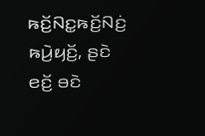ꤒꤢꤩ꤬ꤡꤢ꤭ꤒꤢꤩ꤬ꤡꤢꤦ꤬ ꤒꤣꤧ꤬ꤟꤢꤩ꤬, ꤔꤢꤧ ꤕꤢꤩ꤬ ꤋꤢꤧ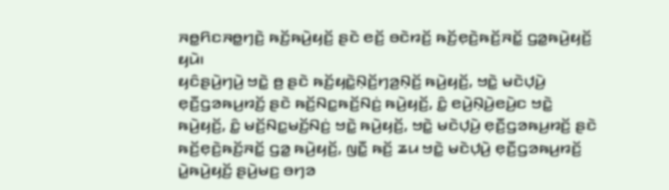ꤏꤥ꤭ꤖꤢꤏꤥ꤭ꤚꤢꤧ꤬ ꤒꤢꤩ꤬ꤒꤣꤧ꤬ꤟꤢꤩ꤬ ꤔꤢꤧ ꤕꤢꤩ꤬ ꤋꤢꤧꤙꤢꤩ꤬ ꤒꤢꤩ꤬ꤕ꤫ꤢꤧ꤬ꤒꤢꤩ꤬ꤏꤢꤩ꤭ ꤞꤤ꤭ꤒꤣꤧ꤬ꤟꤢꤩ꤬ ꤟꤣꤧ꤯
ꤟꤢꤨꤔꤣꤧ꤬ꤚꤣꤧ꤬ ꤠꤢꤧ꤭ ꤥ꤬ ꤔꤢꤧ ꤒꤢꤩ꤬ꤟꤢꤧ꤭ꤡ꤫ꤢꤩ꤬ꤚꤤ꤬ꤡ꤫ꤢꤩ꤬ ꤒꤣꤧ꤬ꤟꤢꤩ꤬, ꤠꤢꤧ꤭ ꤗꤢꤧꤓ꤫ꤣꤧ꤬ ꤕ꤫ꤢꤪ꤬ꤞꤤꤒꤣ꤬ꤙꤢꤩ꤬ ꤔꤢꤧ ꤒꤢꤩ꤬ꤡꤢ꤭ꤒꤢꤩ꤬ꤡꤢꤦ꤬ ꤒꤣꤧ꤬ꤟꤢꤩ꤬, ꤢꤨ꤭ ꤕꤣꤧ꤬ꤡ꤫ꤣꤧ꤬ꤕꤣꤧ꤬ꤢ ꤠꤢꤧ꤭ ꤒꤣꤧ꤬ꤟꤢꤩ꤬, ꤢꤨ꤭ ꤗꤢꤩ꤬ꤡꤢ꤭ꤗꤢꤩ꤬ꤡꤢꤦ꤬ ꤠꤢꤧ꤭ ꤒꤣꤧ꤬ꤟꤢꤩ꤬, ꤠꤢꤧ꤭ ꤗꤢꤧꤓ꤫ꤣꤧ꤬ ꤕ꤫ꤢꤪ꤬ꤞꤤꤒꤣ꤬ꤙꤢꤩ꤬ ꤔꤢꤧ ꤒꤢꤩ꤬ꤕ꤫ꤢꤧ꤬ꤒꤢꤩ꤬ꤏꤢꤩ꤭ ꤞꤤ꤭ ꤒꤣꤧ꤬ꤟꤢꤩ꤬, ꤜꤢꤪ꤭ ꤒꤢꤩ꤬ ꤘꤣ ꤠꤢꤧ꤭ ꤗꤢꤧꤓ꤫ꤣꤧ꤬ ꤕ꤫ꤢꤪ꤬ꤞꤤꤒꤣ꤬ꤙꤢꤩ꤬ ꤣꤧ꤭ꤒꤣꤧ꤬ꤟꤢꤩ꤬ ꤔꤣꤧ꤬ꤗꤢ꤬ ꤋꤚꤤ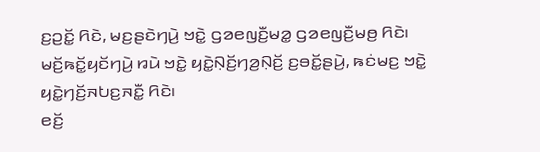ꤢ꤬ꤑꤢꤩ꤭ ꤖꤢꤧ, ꤗꤢ꤬ꤔꤢꤧꤚꤣꤧ꤬ ꤠꤢꤧ꤭ ꤞꤤꤕꤜꤢꤪ꤬ꤗꤤ꤭ ꤞꤤꤕꤜꤢꤪ꤬ꤗꤥ꤬ ꤖꤢꤧ꤯ ꤗꤢꤩ꤬ꤒꤢꤩ꤭ꤟꤢꤩꤚꤣꤧ꤬ ꤙꤣꤧ ꤠꤢꤧ꤭ ꤟꤢꤧ꤭ꤡ꤫ꤢꤩ꤬ꤚꤤ꤬ꤡ꤫ꤢꤩ꤬ ꤢ꤬ꤋꤢꤩ꤭ꤔꤣꤧ꤬, ꤒꤢꤦꤗꤢ꤬ ꤠꤢꤧ꤭ ꤟꤢꤧ꤭ꤚꤢꤩ꤬ꤏꤝꤢ꤬ꤏꤢꤪ꤭ ꤖꤢꤧ꤯
ꤕꤢꤩ꤬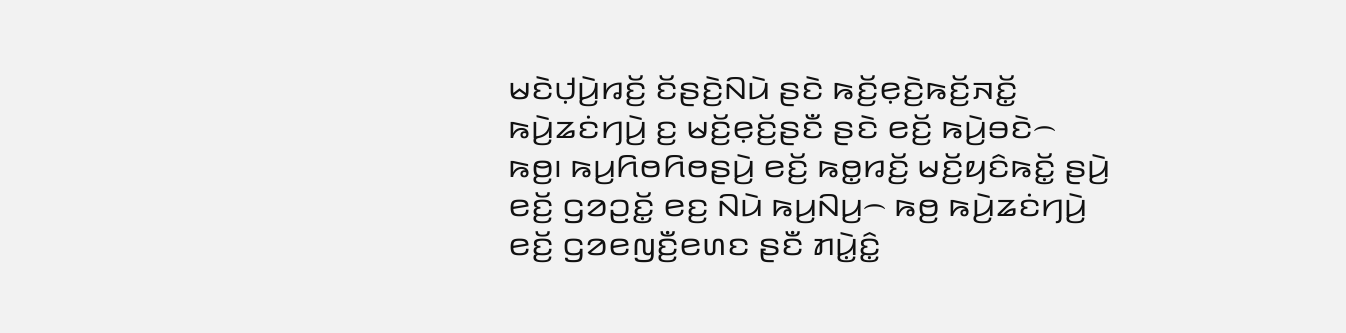ꤗꤢꤧꤓ꤫ꤣꤧ꤬ꤙꤢꤩ꤬ ꤢꤩꤔꤢꤧ꤬ꤡꤣꤧ ꤔꤢꤧ ꤒꤢꤩ꤬ꤕ꤫ꤢꤧ꤬ꤒꤢꤩ꤬ꤏꤢꤩ꤭ ꤒꤣꤧ꤬ꤘꤢꤦꤚꤣꤧ꤬ ꤢ꤬ ꤗꤢꤩ꤬ꤕ꤫ꤢꤩ꤬ꤔꤢꤪ ꤔꤢꤧ ꤕꤢꤩ꤬ ꤒꤣꤧ꤬ꤋꤢꤧ꤮ ꤒꤥ꤬꤯ ꤒꤣ꤬ꤖꤥꤖꤥꤔꤣꤧ꤬ ꤕꤢꤩ꤬ ꤒꤥ꤭ꤙꤢꤩ꤬ ꤗꤢꤩ꤬ꤟꤢꤨꤒꤢꤩ꤭ ꤔꤣꤧ꤬ ꤕꤢꤩ꤬ ꤞꤤꤑꤢꤩ꤭ ꤕꤢ꤬ ꤡꤣꤧ ꤒꤣ꤬ꤡꤣ꤬꤮ ꤒꤥ꤬ ꤒꤣꤧ꤬ꤘꤢꤦꤚꤣꤧ꤬ ꤕꤢꤩ꤬ ꤞꤤꤕꤜꤢꤪ꤬ꤕꤛꤢ ꤔꤢꤪ ꤊꤣꤧ꤭ꤢꤨ꤭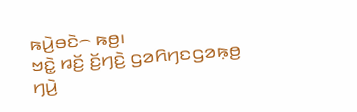ꤒꤣꤧ꤬ꤋꤢꤧ꤮ ꤒꤥ꤬꤯
ꤠꤢꤧ꤭ ꤙꤢꤩ꤬ ꤢꤩ꤬ꤚꤢꤧ꤬ ꤞꤤꤖꤚꤢꤞꤤꤒ꤫ꤥ꤬ ꤚꤣꤧ꤬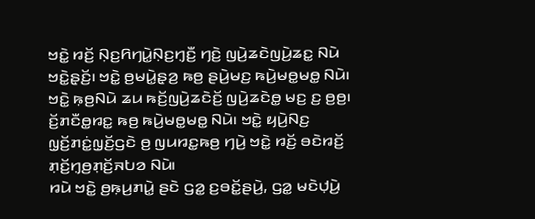ꤠꤢꤧ꤭ ꤙꤢꤩ꤬ ꤡ꤫ꤢ꤬ꤖꤚꤣꤧ꤭ꤡ꤫ꤢ꤬ꤚ꤫ꤢꤪ꤬ ꤚꤢꤧ꤬ ꤜꤣꤧ꤬ꤘꤢꤧꤜꤣꤧ꤬ꤘꤢ꤭ ꤡꤣꤧ ꤠꤢꤧ꤭ꤔ꤫ꤢꤩ꤬꤯ ꤠꤢꤧ꤭ ꤥ꤬ꤗꤣꤧ꤭ꤔ꤫ꤤ꤬ ꤒꤥ꤬ ꤔꤣꤧ꤬ꤗꤢ꤬ ꤒꤣꤧ꤬ꤗꤥ꤭ꤗꤥ꤭ ꤡꤣꤧ꤯ ꤠꤢꤧ꤭ ꤒ꤫ꤥ꤬ꤡꤣꤧ ꤘꤣ ꤒꤢꤩ꤬ꤜꤣꤧ꤬ꤘꤢꤧꤢꤩ꤬ ꤜꤣꤧ꤬ꤘꤢꤧꤥ꤭ ꤗꤢ꤬ ꤢ꤬ ꤥ꤬ꤥ꤬꤯ ꤢꤩ꤬ꤊꤢꤪꤥ꤭ꤙꤢ꤭ ꤒꤥ꤬ ꤒꤣꤧ꤬ꤗꤥ꤭ꤗꤥ꤭ ꤡꤣꤧ꤯ ꤠꤢꤧ꤭ ꤟꤣꤧ꤬ꤡꤢ꤬ ꤜ꤫ꤢꤩ꤬ꤊꤢꤦ꤭ꤜ꤫ꤢꤩ꤬ꤞꤢꤧ ꤥ꤬ ꤜꤣꤙꤢ꤭ꤒꤥ꤬ ꤚꤣꤧ꤬ ꤠꤢꤧ꤭ ꤙꤢꤩ꤬ ꤋꤢꤧꤙꤢꤩ꤬ ꤊ꤫ꤢꤩ꤬ꤚ꤫ꤥ꤬ꤊ꤫ꤢꤩ꤬ꤏꤝꤤ ꤡꤣꤧ꤯
ꤙꤣꤧ ꤠꤢꤧ꤭ ꤥ꤬ꤒ꤫ꤣ꤬ꤊꤣꤧ꤭ ꤔꤢꤧ ꤞꤤ꤭ ꤢ꤬ꤋꤢꤩ꤭ꤔꤣꤧ꤬, ꤞꤤ꤭ ꤗꤢꤧꤓ꤫ꤣꤧ꤬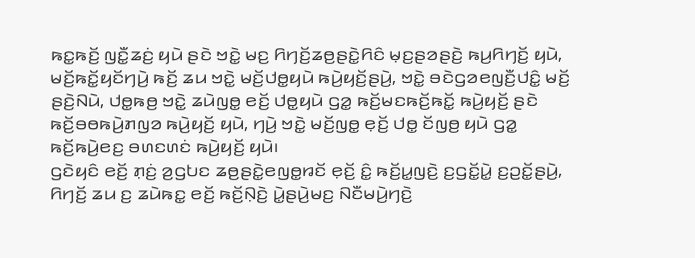ꤒꤢ꤭ꤒꤢꤩ꤬ ꤜꤢꤪ꤭ꤘꤢꤦ꤬ ꤟꤣꤧ ꤔꤢꤧ ꤠꤢꤧ꤭ ꤗꤢ꤬ ꤖꤚꤢꤩ꤬ꤘꤥ꤬ꤔꤢꤧ꤭ꤖꤢꤨ ꤗ꤫ꤢ꤬ꤔꤤꤔꤢꤧ꤬ ꤒꤣ꤬ꤖꤚꤢꤩ꤬ ꤟꤣꤧ, ꤗꤢꤩ꤬ꤒꤢꤩ꤭ꤟꤢꤩꤚꤣꤧ꤬ ꤒꤢꤩ꤬ ꤘꤣ ꤠꤢꤧ꤭ ꤗꤢꤩ꤬ꤓꤥ꤭ꤟꤣꤧ ꤒꤣꤧ꤬ꤟꤢꤩ꤬ꤔꤣꤧ꤬, ꤠꤢꤧ꤭ ꤋꤢꤧꤞꤤꤕꤜꤢꤪ꤬ꤓꤢꤨ꤭ ꤗꤢꤩ꤬ ꤔꤢꤧ꤬ꤡꤣꤧ, ꤓꤥ꤭ꤒꤥ꤬ ꤠꤢꤧ꤭ ꤘꤣꤧꤜꤥ꤭ ꤕꤢꤩ꤬ ꤓꤥ꤭ꤟꤣꤧ ꤞꤤ꤭ ꤒꤢꤩ꤬ꤗꤢꤒꤢꤩ꤬ꤒꤢꤩ꤭ ꤒꤣꤧ꤬ꤟꤢꤩ꤬ ꤔꤢꤧ ꤒꤢꤩ꤬ꤋꤥꤒꤣꤧ꤬ꤊꤜꤤ ꤒꤣꤧ꤬ꤟꤢꤩ꤬ ꤟꤣꤧ, ꤚꤣꤧ꤬ ꤠꤢꤧ꤭ ꤗꤢꤩ꤬ꤜꤥ꤭ ꤕ꤫ꤢꤩ꤬ ꤓꤥ꤭ ꤢꤩꤜꤥ꤬ ꤟꤣꤧ ꤞꤤ꤭ ꤒꤢꤩ꤬ꤒꤣꤧ꤬ꤕꤢ꤬ ꤋꤛꤢꤛꤢꤦ ꤒꤣꤧ꤬ꤟꤢꤩ꤬ ꤟꤣꤧ꤯
ꤞꤢꤧꤟꤢꤨ ꤕꤢꤩ꤬ ꤊ꤫ꤢꤦ꤬ ꤤ꤬ꤞꤝꤢ ꤘꤥ꤬ꤔꤢꤧ꤭ꤕꤜꤥ꤭ꤙꤢꤩ ꤕ꤫ꤢꤩ꤬ ꤢꤨ꤭ ꤒꤢꤩ꤬ꤣ꤭ꤜꤢꤧ꤬ ꤢ꤬ꤞꤢꤩ꤭ꤣꤧ꤭ ꤢ꤬ꤑꤢꤩ꤭ꤔꤣꤧ꤬, ꤖꤚꤢꤩ꤬ ꤘꤣ ꤢ꤬ ꤘꤣꤧꤒꤢ꤭ ꤕꤢꤩ꤬ ꤒꤢꤩ꤬ꤡ꤫ꤢꤧ꤬ ꤣꤧ꤭ꤔꤣꤧ꤬ꤗꤢ꤬ ꤡꤢꤪꤗꤣꤧ꤬ꤚꤢꤧ꤬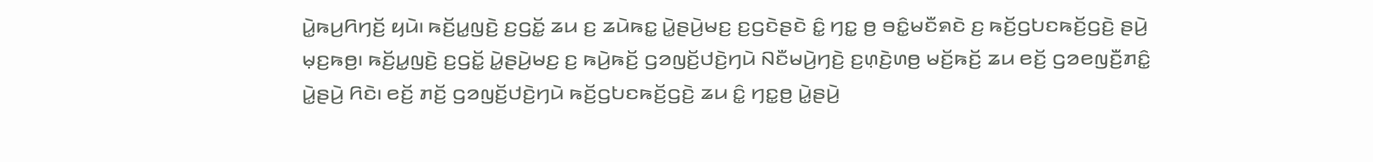ꤣꤧ꤭ꤒꤣ꤬ꤖꤚꤢꤩ꤬ ꤟꤣꤧ꤯ ꤒꤢꤩ꤬ꤣ꤭ꤜꤢꤧ꤬ ꤢ꤬ꤞꤢꤩ꤭ ꤘꤣ ꤢ꤬ ꤘꤣꤧꤒꤢ꤭ ꤣꤧ꤭ꤔꤣꤧ꤬ꤗꤢ꤬ ꤢ꤬ꤞꤢꤧꤔꤢꤧ ꤢꤨ꤭ ꤚꤢ꤭ ꤥ꤬ ꤋꤢꤨ꤭ꤗꤢꤪꤎꤢꤧ ꤢ꤬ ꤒꤢꤩ꤬ꤞꤝꤢꤒꤢꤩ꤬ꤞꤢꤧ꤬ ꤔꤣꤧ꤬ ꤗ꤫ꤢ꤬ꤒꤥ꤬꤯ ꤒꤢꤩ꤬ꤣ꤭ꤜꤢꤧ꤬ ꤢ꤬ꤞꤢꤩ꤭ ꤣꤧ꤭ꤔꤣꤧ꤬ꤗꤢ꤬ ꤢ꤬ ꤒꤣꤧ꤬ꤒꤢꤩ꤬ ꤞꤤꤜꤢꤩ꤬ꤓꤢꤧ꤬ꤚꤣꤧ ꤡꤢꤪꤗꤣꤧ꤬ꤚꤢꤧ꤬ ꤢ꤬ꤛ꤫ꤢꤧ꤬ꤛꤥ꤬ ꤗꤢꤩ꤬ꤒꤢꤩ꤬ ꤘꤣ ꤕꤢꤩ꤬ ꤞꤤꤕꤜꤢꤪ꤬ꤊꤢꤨ꤭ ꤣꤧ꤭ꤔꤣꤧ꤬ ꤖꤢꤧ꤯ ꤕꤢꤩ꤬ ꤊꤢꤩ꤬ ꤞꤤꤜꤢꤩ꤬ꤓꤢꤧ꤬ꤚꤣꤧ ꤒꤢꤩ꤬ꤞꤝꤢꤒꤢꤩ꤬ꤞꤢꤧ꤬ ꤘꤣ ꤢꤨ꤭ ꤚꤢ꤭ꤥ꤬ ꤣꤧ꤭ꤔꤣꤧ꤬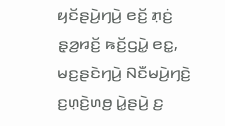ꤟꤢꤩꤔꤣꤧ꤬ꤚꤣꤧ꤬ ꤕꤢꤩ꤬ ꤊ꤫ꤢꤦ꤬ ꤔ꤫ꤤ꤬ꤙꤢꤩ꤬ ꤒꤢꤩ꤬ꤞꤣꤧ꤭ ꤕꤢ꤭, ꤗꤢ꤬ꤔꤢꤧꤚꤣꤧ꤬ ꤡꤢꤪꤗꤣꤧ꤬ꤚꤢꤧ꤬ ꤢ꤬ꤛ꤫ꤢꤧ꤬ꤛꤥ꤬ ꤣꤧ꤭ꤔꤣꤧ꤬ ꤢ꤬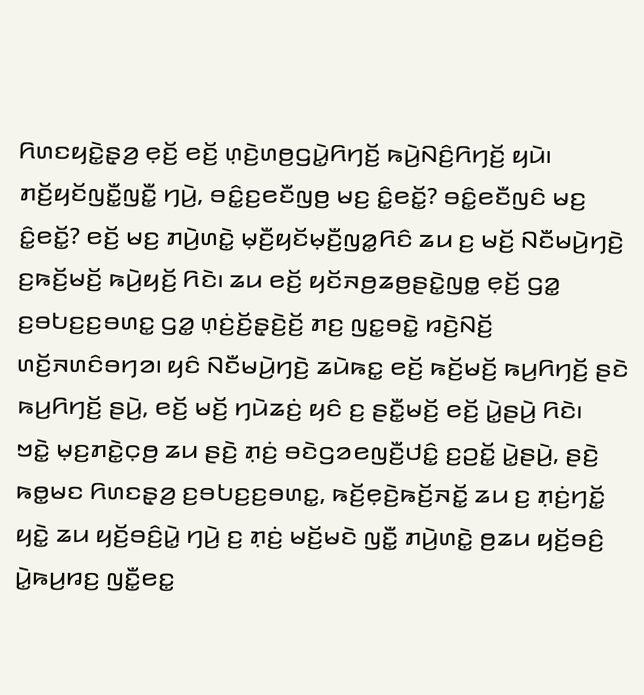ꤖꤛꤢꤟꤢꤧ꤭ꤔ꤫ꤤ꤬ ꤕ꤫ꤢꤩ꤬ ꤕꤢꤩ꤬ ꤛ꤫ꤢꤧ꤬ꤛꤥ꤬ꤞꤣꤧ꤭ꤖꤚꤢꤩ꤬ ꤒꤣꤧ꤬ꤡꤢꤨ꤬ꤖꤚꤢꤩ꤬ ꤟꤣꤧ꤯
ꤊꤢꤩ꤬ꤟꤢꤩꤜꤢꤪ꤭ꤜꤢꤪ꤭ ꤚꤣꤧ꤬, ꤋꤢꤨ꤭ꤢ꤬ꤕꤢꤪꤜꤥ꤬ ꤗꤢ꤬ ꤢꤨ꤭ꤕꤢꤩ꤭? ꤋꤢꤨ꤭ꤕꤢꤪꤜꤢꤨ ꤗꤢ꤬ ꤢꤨ꤭ꤕꤢꤩ꤭? ꤕꤢꤩ꤬ ꤗꤢ꤬ ꤊꤣꤧ꤬ꤛꤢꤧ꤭ ꤗ꤫ꤢꤪ꤬ꤟꤢꤩꤗ꤫ꤢꤪ꤬ꤜꤤ꤭ꤖꤢꤨ ꤘꤣ ꤢ꤬ ꤗꤢꤩ꤬ ꤡꤢꤪꤗꤣꤧ꤬ꤚꤢꤧ꤬ ꤢ꤬ꤒꤢꤩ꤬ꤗꤢꤩ꤬ ꤒꤣꤧ꤬ꤟꤢꤩ꤬ ꤖꤢꤧ꤯ ꤘꤣ ꤕꤢꤩ꤬ ꤟꤢꤩꤏꤥ꤬ꤘꤥ꤬ꤔꤢꤧ꤭ꤜꤥ꤭ ꤕ꤫ꤢꤩ꤬ ꤞꤤ꤭ ꤢ꤬ꤋꤝꤢ꤬ꤢ꤬ꤋꤛꤢ꤭ ꤞꤤ꤭ ꤛ꤫ꤢꤦ꤬ꤢꤩ꤬ꤔ꤫ꤢꤧ꤬ꤢꤩ꤬ ꤊꤢ꤬ ꤜꤢ꤭ꤋꤢꤧ꤭ ꤙꤢꤧ꤬ꤡꤢꤩ꤬ ꤛꤢꤩ꤬ꤏꤛꤢꤨꤋꤚꤤ꤯ ꤟꤢꤨ ꤡꤢꤪꤗꤣꤧ꤬ꤚꤢꤧ꤬ ꤘꤣꤧꤒꤢ꤭ ꤕꤢꤩ꤬ ꤒꤢꤩ꤬ꤗꤢꤩ꤬ ꤒꤣ꤬ꤖꤚꤢꤩ꤬ ꤔꤢꤧ ꤒꤣ꤬ꤖꤚꤢꤩ꤬ ꤔꤣꤧ꤬, ꤕꤢꤩ꤬ ꤗꤢꤩ꤬ ꤚꤣꤧꤘꤢꤦ꤬ ꤟꤢꤨ ꤢ꤬ ꤔꤢꤪ꤭ꤗꤢꤩ꤬ ꤕꤢꤩ꤬ ꤣꤧ꤭ꤔꤣꤧ꤬ ꤖꤢꤧ꤯
ꤠꤢꤧ꤭ ꤗ꤫ꤢ꤬ꤊꤢꤧ꤭ꤍ꤫ꤥ꤬ ꤘꤣ ꤔꤢꤧ꤬ ꤊ꤫ꤢꤦ꤬ ꤋꤢꤧꤞꤤꤕꤜꤢꤪ꤬ꤓꤢꤨ꤭ ꤢ꤬ꤑꤢꤩ꤭ ꤣꤧ꤭ꤔꤣꤧ꤬, ꤔꤢꤧ꤬ ꤒꤥ꤭ꤗꤢ ꤖꤛꤢꤔ꤫ꤤ꤬ ꤢ꤬ꤋꤝꤢ꤬ꤢ꤬ꤋꤛꤢ꤭, ꤒꤢꤩ꤬ꤕ꤫ꤢꤧ꤬ꤒꤢꤩ꤬ꤏꤢꤩ꤭ ꤘꤣ ꤢ꤬ ꤊ꤫ꤢꤦ꤬ꤚꤢꤩ꤭ ꤟꤢꤧ꤭ ꤘꤣ ꤟꤢꤩ꤬ꤋꤢꤨ꤬ꤣꤧ꤭ ꤚꤣꤧ꤬ ꤢ꤬ ꤊ꤫ꤢꤦ꤬ ꤗꤢꤩ꤬ꤗꤢꤧ ꤜꤢꤪ꤭ ꤊꤣꤧ꤬ꤛꤢꤧ꤭ ꤥ꤬ꤘꤣ ꤟꤢꤩ꤬ꤋꤢꤨ꤬ ꤣꤧ꤭ꤒꤣ꤬ꤙꤢ꤬ ꤜꤢꤪ꤭ꤕꤢ꤭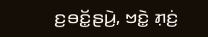ꤢ꤬ꤋꤢꤩ꤭ꤔꤣꤧ꤬, ꤠꤢꤧ꤭ ꤊ꤫ꤢꤦ꤬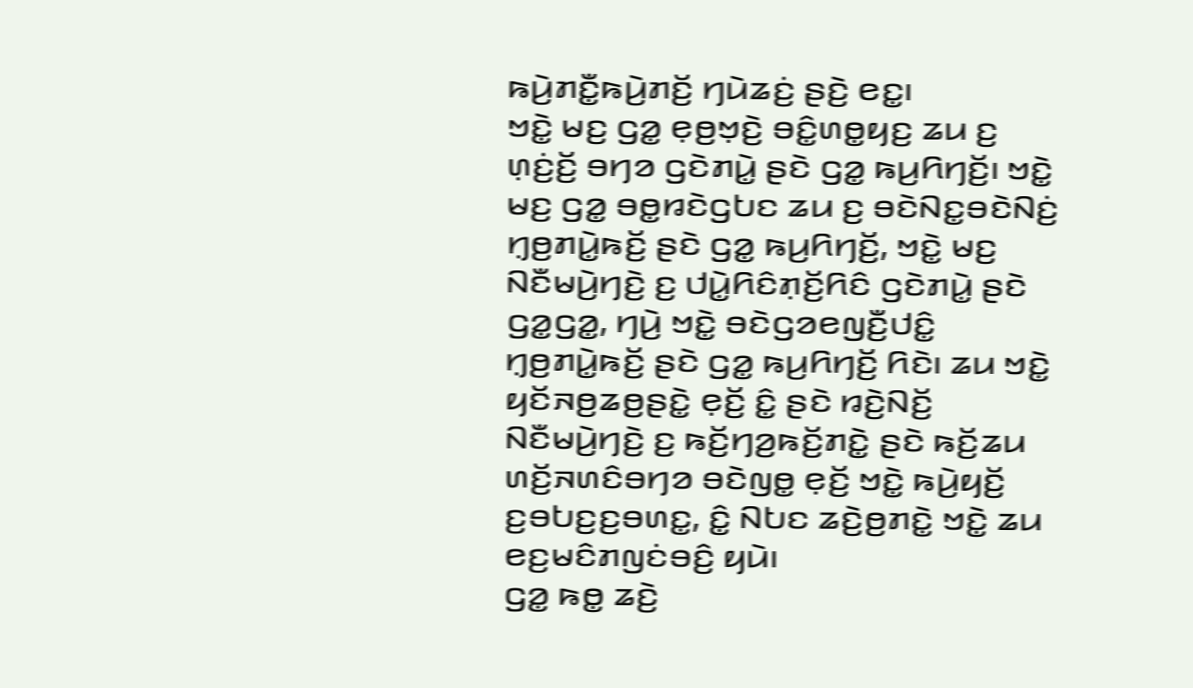ꤒꤣꤧ꤬ꤊꤢꤪ꤭ꤒꤣꤧ꤬ꤊꤢꤩ꤬ ꤚꤣꤧꤘꤢꤦ꤬ ꤔꤢꤧ꤬ ꤕꤢ꤭꤯
ꤠꤢꤧ꤭ ꤗꤢ꤬ ꤞꤤ꤭ ꤕ꤫ꤥ꤬ꤠ꤫ꤢꤧ꤬ ꤋꤢꤨ꤭ꤛꤥ꤭ꤟꤢ꤬ ꤘꤣ ꤢ꤬ ꤛ꤫ꤢꤦ꤬ꤢꤩ꤬ ꤋꤚꤤ ꤞꤢꤧꤊꤣꤧ꤭ ꤔꤢꤧ ꤞꤤ꤭ ꤒꤣ꤬ꤖꤚꤢꤩ꤬꤯ ꤠꤢꤧ꤭ ꤗꤢ꤬ ꤞꤤ꤭ ꤋꤥ꤭ꤙꤢꤧꤞꤝꤢ ꤘꤣ ꤢ꤬ ꤋꤢꤧꤡꤢ꤭ꤋꤢꤧꤡꤢꤦ꤬ ꤚ꤫ꤥ꤬ꤊꤣꤧ꤭ꤒꤢꤩ꤬ ꤔꤢꤧ ꤞꤤ꤭ ꤒꤣ꤬ꤖꤚꤢꤩ꤬, ꤠꤢꤧ꤭ ꤗꤢ꤬ ꤡꤢꤪꤗꤣꤧ꤬ꤚꤢꤧ꤬ ꤢ꤬ ꤓꤣꤧ꤭ꤖꤢꤨꤊ꤫ꤢꤩ꤬ꤖꤢꤨ ꤞꤢꤧꤊꤣꤧ꤭ ꤔꤢꤧ ꤞꤤ꤭ꤞꤤ꤭, ꤚꤣꤧ꤬ ꤠꤢꤧ꤭ ꤋꤢꤧꤞꤤꤕꤜꤢꤪ꤬ꤓꤢꤨ꤭ ꤚ꤫ꤥ꤬ꤊꤣꤧ꤭ꤒꤢꤩ꤬ ꤔꤢꤧ ꤞꤤ꤭ ꤒꤣ꤬ꤖꤚꤢꤩ꤬ ꤖꤢꤧ꤯ ꤘꤣ ꤠꤢꤧ꤭ ꤟꤢꤩꤏꤥ꤬ꤘꤥ꤬ꤔꤢꤧ꤭ ꤕ꤫ꤢꤩ꤬ ꤢꤨ꤭ ꤔꤢꤧ ꤙꤢꤧ꤬ꤡꤢꤩ꤬ ꤡꤢꤪꤗꤣꤧ꤬ꤚꤢꤧ꤬ ꤢ꤬ ꤒꤢꤩ꤬ꤚꤤ꤬ꤒꤢꤩ꤬ꤊꤢꤧ꤭ ꤔꤢꤧ ꤒꤢꤩ꤬ꤘꤣ ꤛꤢꤩ꤬ꤏꤛꤢꤨꤋꤚꤤ ꤋꤢꤧꤜꤥ꤭ ꤕ꤫ꤢꤩ꤬ ꤠꤢꤧ꤭ ꤒꤣꤧ꤬ꤟꤢꤩ꤬ ꤢ꤬ꤋꤝꤢ꤬ꤢ꤬ꤋꤛꤢ꤭, ꤢꤨ꤭ ꤡꤝꤢ ꤘꤢꤧ꤬ꤥ꤬ꤊꤢꤧ꤭ ꤠꤢꤧ꤭ ꤘꤣ ꤕꤢ꤬ꤗꤢꤨꤊꤜꤢꤦꤋꤢꤨ꤬ ꤟꤣꤧ꤯
ꤞꤤ꤭ ꤒꤥ꤭ ꤘꤢꤧ꤬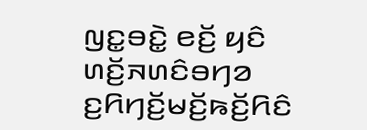ꤜꤢ꤭ꤋꤢꤧ꤭ ꤕꤢꤩ꤬ ꤟꤢꤨ ꤛꤢꤩ꤬ꤏꤛꤢꤨꤋꤚꤤ ꤢ꤬ꤖꤚꤢꤩ꤬ꤗꤢꤩ꤬ꤒꤢꤩ꤬ꤖꤢꤨ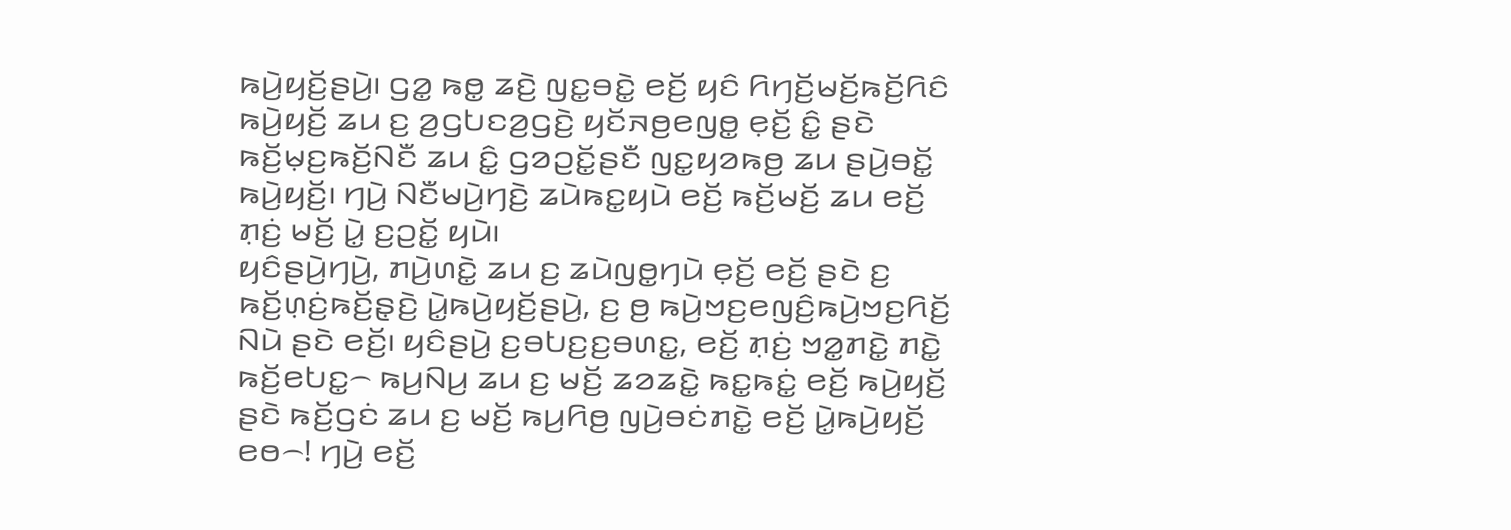ꤒꤣꤧ꤬ꤟꤢꤩ꤬ꤔꤣꤧ꤬꤯ ꤞꤤ꤭ ꤒꤥ꤭ ꤘꤢꤧ꤬ ꤜꤢ꤭ꤋꤢꤧ꤭ ꤕꤢꤩ꤬ ꤟꤢꤨ ꤖꤚꤢꤩ꤬ꤗꤢꤩ꤬ꤒꤢꤩ꤬ꤖꤢꤨ ꤒꤣꤧ꤬ꤟꤢꤩ꤬ ꤘꤣ ꤢ꤬ ꤤ꤬ꤞꤝꤢꤤ꤬ꤞꤢꤧ꤬ ꤟꤢꤩꤏꤥ꤬ꤕꤜꤥ꤭ ꤕ꤫ꤢꤩ꤬ ꤢꤨ꤭ ꤔꤢꤧ ꤒꤢꤩ꤬ꤗ꤫ꤢ꤬ꤒꤢꤩ꤬ꤡꤢꤪ ꤘꤣ ꤢꤨ꤭ ꤞꤤꤑꤢꤩ꤭ꤔꤢꤪ ꤜꤢ꤭ꤟꤤꤒꤥ꤬ ꤘꤣ ꤔꤣꤧ꤬ꤋꤢꤩ꤭ ꤒꤣꤧ꤬ꤟꤢꤩ꤬꤯ ꤚꤣꤧ꤬ ꤡꤢꤪꤗꤣꤧ꤬ꤚꤢꤧ꤬ ꤘꤣꤧꤒꤢ꤭ꤟꤣꤧ ꤕꤢꤩ꤬ ꤒꤢꤩ꤬ꤗꤢꤩ꤬ ꤘꤣ ꤕꤢꤩ꤬ ꤊ꤫ꤢꤦ꤬ ꤗꤢꤩ꤬ ꤣꤧ꤭ ꤢ꤬ꤑꤢꤩ꤭ ꤟꤣꤧ꤯
ꤟꤢꤨꤔꤣꤧ꤬ꤚꤣꤧ꤬, ꤊꤣꤧ꤬ꤛꤢꤧ꤭ ꤘꤣ ꤢ꤬ ꤘꤣꤧꤜꤥ꤭ꤚꤣꤧ ꤕ꤫ꤢꤩ꤬ ꤕꤢꤩ꤬ ꤔꤢꤧ ꤢ꤬ ꤒꤢꤩ꤬ꤛ꤫ꤢꤦ꤬ꤒꤢꤩ꤬ꤔ꤫ꤢꤧ꤬ ꤣꤧ꤭ꤒꤣꤧ꤬ꤟꤢꤩ꤬ꤔꤣꤧ꤬, ꤢ꤬ ꤥ꤬ ꤒꤣꤧ꤬ꤠꤢ꤬ꤕꤜꤢꤨ꤬ꤒꤣꤧ꤬ꤠꤢ꤬ꤖꤢꤩ꤬ ꤡꤣꤧ ꤔꤢꤧ ꤕꤢꤩ꤬꤯ ꤟꤢꤨꤔꤣꤧ꤬ ꤢ꤬ꤋꤝꤢ꤬ꤢ꤬ꤋꤛꤢ꤭, ꤕꤢꤩ꤬ ꤊ꤫ꤢꤦ꤬ ꤠꤤ꤭ꤊꤢꤧ꤭ ꤊꤢꤧ꤭ ꤒꤢꤩ꤬ꤕꤝꤢ꤭꤮ ꤒꤣ꤬ꤡꤣ꤬ ꤘꤣ ꤢ꤬ ꤗꤢꤩ꤬ ꤘꤤꤘꤢꤧ꤭ ꤒꤢ꤭ꤒꤢꤦ꤭ ꤕꤢꤩ꤬ ꤒꤣꤧ꤬ꤟꤢꤩ꤬ ꤔꤢꤧ ꤒꤢꤩ꤬ꤞꤢꤦ ꤘꤣ ꤢ꤬ ꤗꤢꤩ꤬ ꤒꤣ꤬ꤖꤥ꤬ ꤜꤣꤧ꤬ꤋꤢꤦꤊꤢꤧ꤭ ꤕꤢꤩ꤬ ꤣꤧ꤭ꤒꤣꤧ꤬ꤟꤢꤩ꤬ ꤕꤥ꤮! ꤚꤣꤧ꤬ ꤕꤢꤩ꤬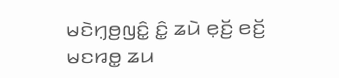ꤗꤢꤧꤚ꤫ꤥ꤬ꤜꤢꤨ꤭ ꤢꤨ꤭ ꤘꤣꤧ ꤕ꤫ꤢꤩ꤬ ꤕꤢꤩ꤬ ꤗꤢꤙꤥ꤭ ꤘꤣ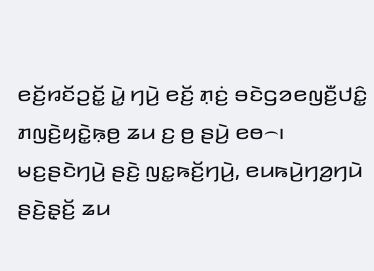ꤕꤢꤩ꤬ꤙꤢꤩꤑꤢꤩ꤭ ꤣꤧ꤭ ꤚꤣꤧ꤬ ꤕꤢꤩ꤬ ꤊ꤫ꤢꤦ꤬ ꤋꤢꤧꤞꤤꤕꤜꤢꤪ꤬ꤓꤢꤨ꤭ ꤊꤜꤢꤧ꤬ꤟꤢꤧ꤭ꤒ꤫ꤥ꤬ ꤘꤣ ꤢ꤬ ꤥ꤬ ꤔꤣꤧ꤬ ꤕꤥ꤮꤯
ꤗꤢ꤬ꤔꤢꤧꤚꤣꤧ꤬ ꤔꤢꤧ꤬ ꤜꤢ꤭ꤒꤢꤩ꤬ꤚꤣꤧ꤬, ꤕꤣꤒꤣꤧ꤬ꤚꤤ꤬ꤚꤣꤧ ꤔꤢꤧ꤬ꤔ꤫ꤢꤩ꤬ ꤘꤣ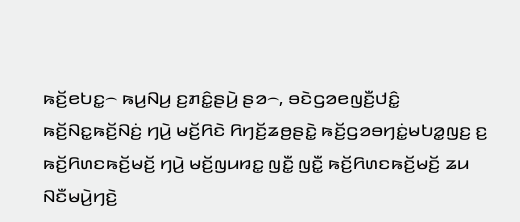ꤒꤢꤩ꤬ꤕꤝꤢ꤭꤮ ꤒꤣ꤬ꤡꤣ꤬ ꤢ꤬ꤊꤢꤨ꤭ꤔꤣꤧ꤬ ꤔꤤ꤮, ꤋꤢꤧꤞꤤꤕꤜꤢꤪ꤬ꤓꤢꤨ꤭ ꤒꤢꤩ꤬ꤡꤢ꤭ꤒꤢꤩ꤬ꤡꤢꤦ꤬ ꤚꤣꤧ꤬ ꤗꤢꤩ꤬ꤖꤢꤧ ꤖꤚꤢꤩ꤬ꤘꤥ꤬ꤔꤢꤧ꤭ ꤒꤢꤩ꤬ꤞꤤꤋꤚꤢꤦ꤭ꤗꤝꤤ꤭ꤜꤢ꤬ ꤢ꤬ ꤒꤢꤩ꤬ꤖꤛꤢꤒꤢꤩ꤬ꤗꤢꤩ꤬ ꤚꤣꤧ꤬ ꤗꤢꤩ꤬ꤜꤣꤙꤢ꤭ ꤜꤢꤪ꤭ ꤜꤢꤪ꤭ ꤒꤢꤩ꤬ꤖꤛꤢꤒꤢꤩ꤬ꤗꤢꤩ꤬ ꤘꤣ ꤡꤢꤪꤗꤣꤧ꤬ꤚꤢꤧ꤬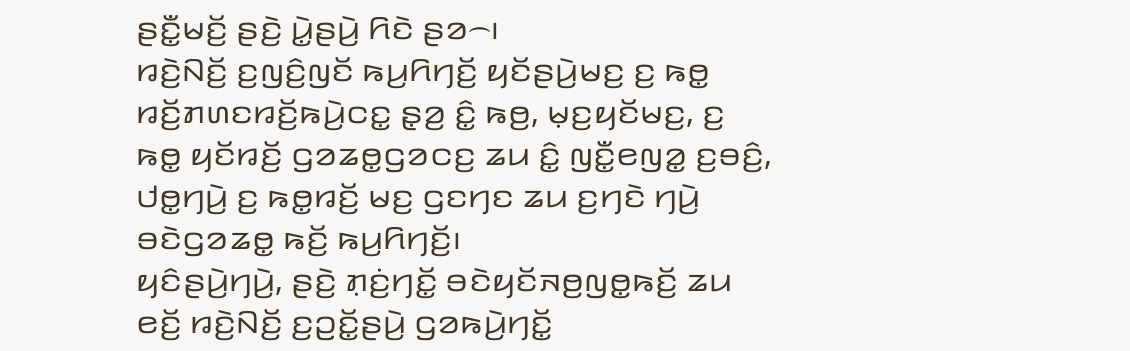ꤔꤢꤪ꤭ꤗꤢꤩ꤬ ꤔꤢꤧ꤬ ꤣꤧ꤭ꤔꤣꤧ꤬ ꤖꤢꤧ ꤔꤤ꤮꤯
ꤙꤢꤧ꤬ꤡꤢꤩ꤬ ꤢ꤬ꤜꤢꤨ꤬ꤜꤢꤩ ꤒꤣ꤬ꤖꤚꤢꤩ꤬ ꤟꤢꤩꤔꤣꤧ꤬ꤗꤢ꤬ ꤢ꤬ ꤒꤥ꤭ ꤙꤢꤩ꤬ꤊꤛꤢꤙꤢꤩ꤬ꤒꤣꤧ꤬ꤍꤢ꤭ ꤔ꤫ꤤ꤬ ꤢꤨ꤭ ꤒꤥ꤬, ꤗ꤫ꤢ꤬ꤟꤢꤩꤗꤢ꤬, ꤢ꤬ ꤒꤥ꤭ ꤟꤢꤩꤙꤢꤩ꤬ ꤞꤤꤘꤥ꤭ꤞꤤꤍꤢ꤬ ꤘꤣ ꤢꤨ꤭ ꤜꤢꤪ꤭ꤕꤜꤤ꤭ ꤢ꤬ꤋꤢꤨ꤬, ꤓꤥ꤭ꤚꤣꤧ꤬ ꤢ꤬ ꤒꤥ꤭ꤙꤢꤩ꤬ ꤗꤢ꤬ ꤞꤢꤚꤢ ꤘꤣ ꤢ꤬ꤚꤢꤧ ꤚꤣꤧ꤬ ꤋꤢꤧꤞꤤꤘꤥ꤭ ꤒꤢꤩ꤬ ꤒꤣ꤬ꤖꤚꤢꤩ꤬꤯
ꤟꤢꤨꤔꤣꤧ꤬ꤚꤣꤧ꤬, ꤔꤢꤧ꤬ ꤊ꤫ꤢꤦ꤬ꤚꤢꤩ꤭ ꤋꤢꤧꤟꤢꤩꤏꤥ꤬ꤜꤥ꤭ꤒꤢꤩ꤬ ꤘꤣ ꤕꤢꤩ꤬ ꤙꤢꤧ꤬ꤡꤢꤩ꤬ ꤢ꤬ꤑꤢꤩ꤭ꤔꤣꤧ꤬ ꤞꤤꤒꤣꤧ꤬ꤚꤢꤩ꤭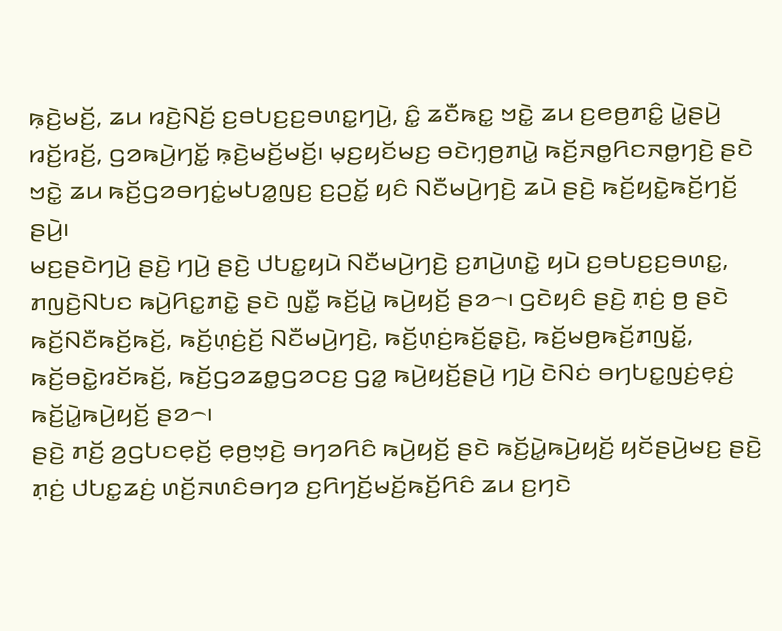ꤒ꤫ꤢꤧ꤬ꤗꤢꤩ꤬, ꤘꤣ ꤙꤢꤧ꤬ꤡꤢꤩ꤬ ꤢ꤬ꤋꤝꤢ꤬ꤢ꤬ꤋꤛꤢ꤭ꤚꤣꤧ꤬, ꤢꤨ꤭ ꤘꤢꤪꤒꤢ꤭ ꤠꤢꤧ꤭ ꤘꤣ ꤢ꤬ꤕꤥ꤬ꤊꤢꤨ꤭ ꤣꤧ꤭ꤔꤣꤧ꤬ ꤙꤢꤩ꤬ꤙꤢꤩ꤬, ꤞꤤꤒꤣꤧ꤬ꤚꤢꤩ꤭ ꤒ꤫ꤢꤧ꤬ꤗꤢꤩ꤬ꤗꤢꤩ꤬꤯ ꤗ꤫ꤢ꤬ꤟꤢꤩꤗꤢ꤬ ꤋꤢꤧꤚ꤫ꤥ꤬ꤊꤣꤧ꤭ ꤒꤢꤩ꤬ꤏꤥ꤭ꤖꤢꤏꤥ꤭ꤚꤢꤧ꤬ ꤔꤢꤧ ꤠꤢꤧ꤭ ꤘꤣ ꤒꤢꤩ꤬ꤞꤤꤋꤚꤢꤦ꤭ꤗꤝꤤ꤭ꤜꤢ꤬ ꤢ꤬ꤑꤢꤩ꤭ ꤟꤢꤨ ꤡꤢꤪꤗꤣꤧ꤬ꤚꤢꤧ꤬ ꤘꤣꤧ ꤔꤢꤧ꤬ ꤒꤢꤩ꤬ꤟꤢꤧ꤭ꤒꤢꤩ꤬ꤚꤢꤩ꤬ ꤔꤣꤧ꤬꤯
ꤗꤢ꤬ꤔꤢꤧꤚꤣꤧ꤬ ꤔꤢꤧ꤬ ꤚꤣꤧ꤬ ꤔꤢꤧ꤬ ꤓꤝꤢ꤭ꤟꤣꤧ ꤡꤢꤪꤗꤣꤧ꤬ꤚꤢꤧ꤬ ꤢ꤬ꤊꤣꤧ꤬ꤛꤢꤧ꤭ ꤟꤣꤧ ꤢ꤬ꤋꤝꤢ꤬ꤢ꤬ꤋꤛꤢ꤭, ꤊꤜꤢꤧ꤬ꤡꤝꤢ ꤒꤣꤧ꤬ꤖꤢ꤭ꤊꤢꤧ꤭ ꤔꤢꤧ ꤜꤢꤪ꤭ ꤒꤢꤩ꤬ꤣꤧ꤭ ꤒꤣꤧ꤬ꤟꤢꤩ꤬ ꤔꤤ꤮꤯ ꤞꤢꤧꤟꤢꤨ ꤔꤢꤧ꤬ ꤊ꤫ꤢꤦ꤬ ꤥ꤬ ꤔꤢꤧ ꤒꤢꤩ꤬ꤡꤢꤪꤒꤢꤩ꤬ꤒꤢꤩ꤬, ꤒꤢꤩ꤬ꤛ꤫ꤢꤦ꤬ꤢꤩ꤬ ꤡꤢꤪꤗꤣꤧ꤬ꤚꤢꤧ꤬, ꤒꤢꤩ꤬ꤛ꤫ꤢꤦ꤬ꤒꤢꤩ꤬ꤔ꤫ꤢꤧ꤬, ꤒꤢꤩ꤬ꤗꤥ꤬ꤒꤢꤩ꤬ꤊꤜꤢꤩ꤭, ꤒꤢꤩ꤬ꤋꤢꤧ꤭ꤙꤢꤩꤒꤢꤩ꤬, ꤒꤢꤩ꤬ꤞꤤꤘꤥ꤭ꤞꤤꤍꤢ꤬ ꤞꤤ꤭ ꤒꤣꤧ꤬ꤟꤢꤩ꤬ꤔꤣꤧ꤬ ꤚꤣꤧ꤬ ꤢꤧꤡꤢꤦ ꤋꤚꤝꤢ꤭ꤜꤢꤦ꤬ꤕ꤫ꤢꤦ꤬ ꤒꤢꤩ꤬ꤣꤧ꤭ꤒꤣꤧ꤬ꤟꤢꤩ꤬ ꤔꤤ꤮꤯
ꤔꤢꤧ꤬ ꤊꤢꤩ꤬ ꤤ꤬ꤞꤝꤢꤕ꤫ꤢꤩ꤬ ꤕ꤫ꤥ꤬ꤠ꤫ꤢꤧ꤬ ꤋꤚꤤꤖꤢꤨ ꤒꤣꤧ꤬ꤟꤢꤩ꤬ ꤔꤢꤧ ꤒꤢꤩ꤬ꤣꤧ꤭ꤒꤣꤧ꤬ꤟꤢꤩ꤬ ꤟꤢꤩꤔꤣꤧ꤬ꤗꤢ꤬ ꤔꤢꤧ꤬ ꤊ꤫ꤢꤦ꤬ ꤓꤝꤢ꤭ꤘꤢꤦ꤬ ꤛꤢꤩ꤬ꤏꤛꤢꤨꤋꤚꤤ ꤢ꤬ꤖꤚꤢꤩ꤬ꤗꤢꤩ꤬ꤒꤢꤩ꤬ꤖꤢꤨ ꤘꤣ ꤢ꤬ꤚꤢꤧ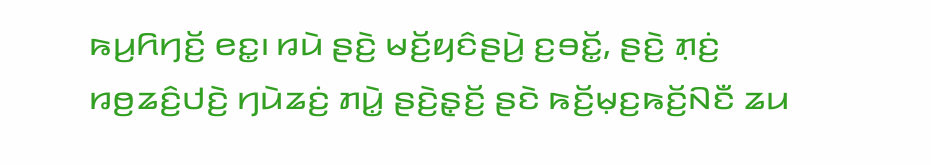ꤒꤣ꤬ꤖꤚꤢꤩ꤬ ꤕꤢ꤭꤯ ꤙꤣꤧ ꤔꤢꤧ꤬ ꤗꤢꤩ꤬ꤟꤢꤨꤔꤣꤧ꤬ ꤢ꤬ꤋꤢꤩ꤭, ꤔꤢꤧ꤬ ꤊ꤫ꤢꤦ꤬ ꤙꤥ꤬ꤘꤢꤨ꤬ꤓꤢꤧ꤬ ꤚꤣꤧꤘꤢꤦ꤬ ꤊꤣꤧ꤭ ꤔꤢꤧ꤬ꤔ꤫ꤢꤩ꤬ ꤔꤢꤧ ꤒꤢꤩ꤬ꤗ꤫ꤢ꤬ꤒꤢꤩ꤬ꤡꤢꤪ ꤘꤣ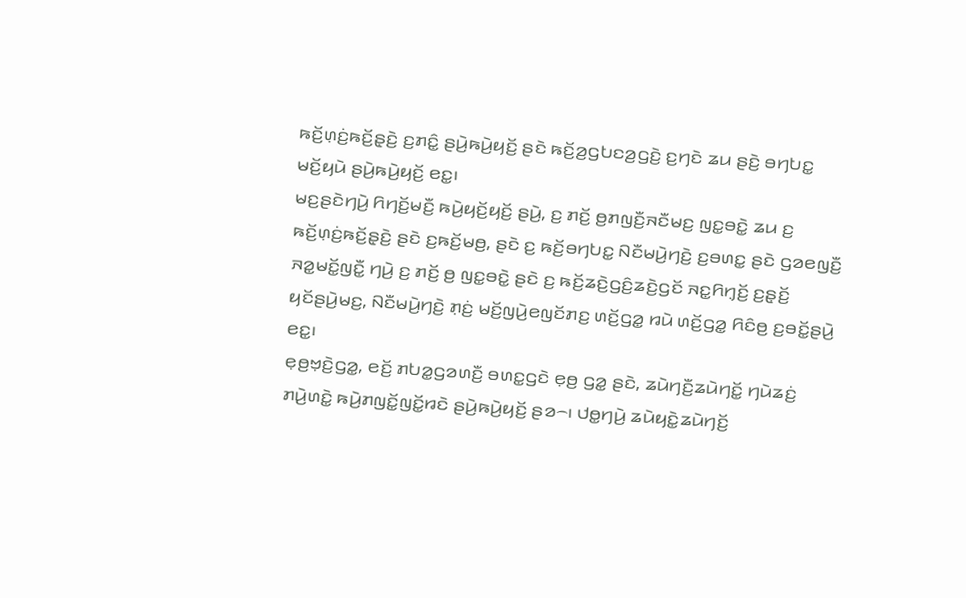ꤒꤢꤩ꤬ꤛ꤫ꤢꤦ꤬ꤒꤢꤩ꤬ꤔ꤫ꤢꤧ꤬ ꤢ꤬ꤊꤢꤨ꤭ ꤔꤣꤧ꤬ꤒꤣꤧ꤬ꤟꤢꤩ꤬ ꤔꤢꤧ ꤒꤢꤩ꤬ꤤ꤬ꤞꤝꤢꤤ꤬ꤞꤢꤧ꤬ ꤢ꤬ꤚꤢꤧ ꤘꤣ ꤔꤢꤧ꤬ ꤋꤚꤝꤢ꤭ ꤗꤢꤩ꤬ꤟꤣꤧ ꤔꤣꤧ꤬ꤒꤣꤧ꤬ꤟꤢꤩ꤬ ꤕꤢ꤭꤯
ꤗꤢ꤬ꤔꤢꤧꤚꤣꤧ꤬ ꤖꤚꤢꤩ꤬ꤗꤢꤪ꤬ ꤒꤣꤧ꤬ꤟꤢꤩ꤬ꤟꤢꤩ꤬ ꤔꤣꤧ꤬, ꤢ꤬ ꤊꤢꤩ꤬ ꤥ꤬ꤊꤜꤢꤪ꤬ꤏꤢꤪꤗꤢ꤬ ꤜꤢ꤭ꤋꤢꤧ꤭ ꤘꤣ ꤢ꤬ ꤒꤢꤩ꤬ꤛ꤫ꤢꤦ꤬ꤒꤢꤩ꤬ꤔ꤫ꤢꤧ꤬ ꤔꤢꤧ ꤢ꤬ꤒꤢꤩ꤬ꤗꤥ꤬, ꤔꤢꤧ ꤢ꤬ ꤒꤢꤩ꤬ꤋꤚꤝꤢ꤭ ꤡꤢꤪꤗꤣꤧ꤬ꤚꤢꤧ꤬ ꤢ꤬ꤋꤛꤢ꤭ ꤔꤢꤧ ꤞꤤꤕꤜꤢꤪ꤬ ꤏꤤ꤭ꤗꤢꤩ꤭ꤜꤢꤪ꤭ ꤚꤣꤧ꤬ ꤢ꤬ ꤊꤢꤩ꤬ ꤥ꤬ ꤜꤢ꤭ꤋꤢꤧ꤭ ꤔꤢꤧ ꤢ꤬ ꤒꤢꤩ꤬ꤘꤢꤧ꤬ꤞꤢꤨ꤬ꤘꤢꤧ꤬ꤞꤢꤩ ꤏꤢ꤭ꤖꤚ꤫ꤢꤩ꤬ ꤢ꤬ꤔ꤫ꤢꤩ꤬ ꤟꤢꤩꤔꤣꤧ꤬ꤗꤢ꤬, ꤡꤢꤪꤗꤣꤧ꤬ꤚꤢꤧ꤬ ꤊ꤫ꤢꤦ꤬ ꤗꤢꤩ꤬ꤜꤣꤧ꤬ꤕꤜꤢꤩꤊꤢ꤬ ꤛꤢꤩ꤬ꤞꤤ꤭ ꤙꤣꤧ ꤛꤢꤩ꤬ꤞꤤ꤭ ꤖꤢꤨꤥ꤬ ꤢ꤬ꤋꤢꤩ꤭ꤔꤣꤧ꤬ ꤕꤢ꤭꤯
ꤕ꤫ꤥ꤬ꤠ꤫ꤢꤧ꤬ꤞꤤ꤭, ꤕꤢꤩ꤬ ꤊꤝꤤ꤭ꤞꤤꤛꤢꤪ꤬ ꤋꤛꤢ꤭ꤞꤢꤧ ꤕ꤫ꤥ꤬ ꤞꤤ꤭ ꤔꤢꤧ, ꤘꤣꤧꤚꤢꤪ꤬ꤘꤣꤧꤚꤢꤩ꤭ ꤚꤣꤧꤘꤢꤦ꤬ ꤊꤣꤧ꤬ꤛꤢꤧ꤭ ꤒꤣꤧ꤬ꤊꤜꤢꤩ꤭ꤜꤢꤩ꤭ꤙꤢꤧ ꤔꤣꤧ꤬ꤒꤣꤧ꤬ꤟꤢꤩ꤬ ꤔꤤ꤮꤯ ꤓꤥ꤭ꤚꤣꤧ꤬ ꤘꤣꤧꤟꤢꤧ꤭ꤘꤣꤧꤚꤢꤩ꤬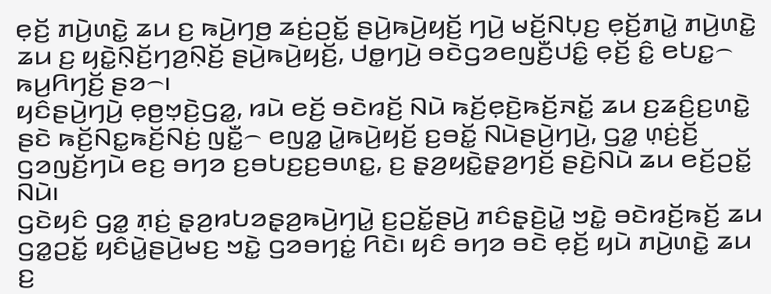ꤕ꤫ꤢꤩ꤬ ꤊꤣꤧ꤬ꤛꤢꤧ꤭ ꤘꤣ ꤢ꤬ ꤒꤣꤧ꤬ꤚꤥ꤬ ꤘꤢꤦ꤬ꤑꤢꤩ꤭ ꤔꤣꤧ꤬ꤒꤣꤧ꤬ꤟꤢꤩ꤬ ꤚꤣꤧ꤬ ꤗꤢꤩ꤬ꤡꤝ꤫ꤢ꤬ ꤕ꤫ꤢꤩ꤬ꤊꤣꤧ꤭ ꤊꤣꤧ꤬ꤛꤢꤧ꤭ ꤘꤣ ꤢ꤬ ꤟꤢꤧ꤭ꤡ꤫ꤢꤩ꤬ꤚꤤ꤬ꤡ꤫ꤢꤩ꤬ ꤔꤣꤧ꤬ꤒꤣꤧ꤬ꤟꤢꤩ꤬, ꤓꤥ꤭ꤚꤣꤧ꤬ ꤋꤢꤧꤞꤤꤕꤜꤢꤪ꤬ꤓꤢꤨ꤭ ꤕ꤫ꤢꤩ꤬ ꤢꤨ꤭ ꤕꤝꤢ꤭꤮ ꤒꤣ꤬ꤖꤚꤢꤩ꤬ ꤔꤤ꤮꤯
ꤟꤢꤨꤔꤣꤧ꤬ꤚꤣꤧ꤬ ꤕ꤫ꤥ꤬ꤠ꤫ꤢꤧ꤬ꤞꤤ꤭, ꤙꤣꤧ ꤕꤢꤩ꤬ ꤋꤢꤧꤙꤢꤩ꤬ ꤡꤣꤧ ꤒꤢꤩ꤬ꤕ꤫ꤢꤧ꤬ꤒꤢꤩ꤬ꤏꤢꤩ꤭ ꤘꤣ ꤢ꤬ꤘꤢꤨ꤬ꤢ꤬ꤛꤢꤧ꤭ ꤔꤢꤧ ꤒꤢꤩ꤬ꤡꤢ꤭ꤒꤢꤩ꤬ꤡꤢꤦ꤬ ꤜꤢꤪ꤭꤮ ꤕꤜꤤ꤭ ꤣꤧ꤭ꤒꤣꤧ꤬ꤟꤢꤩ꤬ ꤢ꤬ꤋꤢꤩ꤭ ꤡꤣꤧꤔꤣꤧ꤬ꤚꤣꤧ꤬, ꤞꤤ꤭ ꤛ꤫ꤢꤦ꤬ꤢꤩ꤬ ꤞꤤꤜꤢꤩ꤬ꤚꤣꤧ ꤕꤢ꤬ ꤋꤚꤤ ꤢ꤬ꤋꤝꤢ꤬ꤢ꤬ꤋꤛꤢ꤭, ꤢ꤬ ꤔ꤫ꤤ꤬ꤟꤢꤧ꤭ꤔ꤫ꤤ꤬ꤚꤢꤩ꤬ ꤔꤢꤧ꤬ꤡꤣꤧ ꤘꤣ ꤕꤢꤩ꤬ꤑꤢꤩ꤭ ꤡꤣꤧ꤯
ꤞꤢꤧꤟꤢꤨ ꤞꤤ꤭ ꤊ꤫ꤢꤦ꤬ ꤔ꤫ꤤ꤬ꤙꤝꤤꤔ꤫ꤤ꤬ꤒꤣꤧ꤬ꤚꤣꤧ꤭ ꤢ꤬ꤑꤢꤩ꤭ꤔꤣꤧ꤬ ꤊꤢꤨꤔ꤫ꤢꤧ꤬ꤣꤧ꤭ ꤠꤢꤧ꤭ ꤋꤢꤧꤙꤢꤩ꤬ꤒꤢꤩ꤬ ꤘꤣ ꤞꤤ꤭ꤑꤢꤩ꤭ ꤟꤢꤨꤣꤧ꤭ꤔꤣꤧ꤬ꤗꤢ꤬ ꤠꤢꤧ꤭ ꤞꤤꤋꤚꤢꤦ꤭ ꤖꤢꤧ꤯ ꤟꤢꤨ ꤋꤚꤤ ꤋꤢꤧ ꤕ꤫ꤢꤩ꤬ ꤟꤣꤧ ꤊꤣꤧ꤬ꤛꤢꤧ꤭ ꤘꤣ ꤢ꤬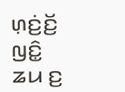ꤛ꤫ꤢꤦ꤬ꤢꤩ꤬ ꤜꤢꤨ꤭ ꤘꤣ ꤢ꤬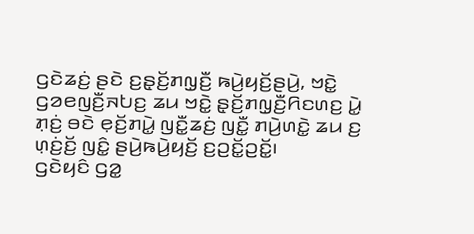ꤞꤢꤧꤘꤢꤦ꤬ ꤔꤢꤧ ꤢ꤬ꤔ꤫ꤢꤩ꤬ꤊꤜ꤫ꤢꤪ꤬ ꤒꤣꤧ꤬ꤟꤢꤩ꤬ꤔꤣꤧ꤬, ꤠꤢꤧ꤭ ꤞꤤꤕꤜꤢꤪ꤬ꤏꤝꤢ꤬ ꤘꤣ ꤠꤢꤧ꤭ ꤔ꤫ꤢꤩ꤬ꤊꤜ꤫ꤢꤪ꤬ꤖꤢꤛꤢ꤬ ꤣꤧ꤭ ꤊ꤫ꤢꤦ꤬ ꤋꤢꤧ ꤕ꤫ꤢꤩ꤬ꤊꤣꤧ꤭ ꤜꤢꤪ꤭ꤘꤢꤦ꤬ ꤜꤢꤪ꤭ ꤊꤣꤧ꤬ꤛꤢꤧ꤭ ꤘꤣ ꤢ꤬ ꤛ꤫ꤢꤦ꤬ꤢꤩ꤬ ꤜꤢꤨ꤭ ꤔꤣꤧ꤬ꤒꤣꤧ꤬ꤟꤢꤩ꤬ ꤢ꤬ꤑꤢꤩ꤭ꤑꤢꤩ꤭꤯
ꤞꤢꤧꤟꤢꤨ ꤞꤤ꤭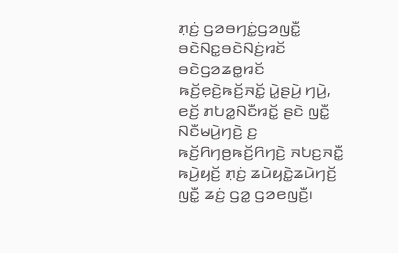ꤊ꤫ꤢꤦ꤬ ꤞꤤꤋꤚꤢꤦ꤭ꤞꤤꤜꤢꤪ꤭ ꤋꤢꤧꤡꤢ꤭ꤋꤢꤧꤡꤢꤦ꤬ꤙꤢꤩ ꤋꤢꤧꤞꤤꤘꤥ꤭ꤙꤢꤩ ꤒꤢꤩ꤬ꤕ꤫ꤢꤧ꤬ꤒꤢꤩ꤬ꤏꤢꤩ꤭ ꤣꤧ꤭ꤔꤣꤧ꤬ ꤚꤣꤧ꤬, ꤕꤢꤩ꤬ ꤊꤝꤤ꤭ꤡꤢꤪꤙꤢꤩ꤭ ꤔꤢꤧ ꤜꤢꤪ꤭ ꤡꤢꤪꤗꤣꤧ꤬ꤚꤢꤧ꤬ ꤢ꤬ ꤒꤢꤩ꤬ꤖꤚꤥ꤬ꤒꤢꤩ꤬ꤖꤚꤢꤧ꤬ ꤏꤝꤢ꤬ꤏꤢꤪ꤭ ꤒꤣꤧ꤬ꤟꤢꤩ꤬ ꤊ꤫ꤢꤦ꤬ ꤘꤣꤧꤟꤢꤧ꤭ꤘꤣꤧꤚꤢꤩ꤬ ꤜꤢꤪ꤭ ꤘꤢꤦ꤬ ꤞꤤ꤭ ꤞꤤꤕꤜꤢꤪ꤬꤯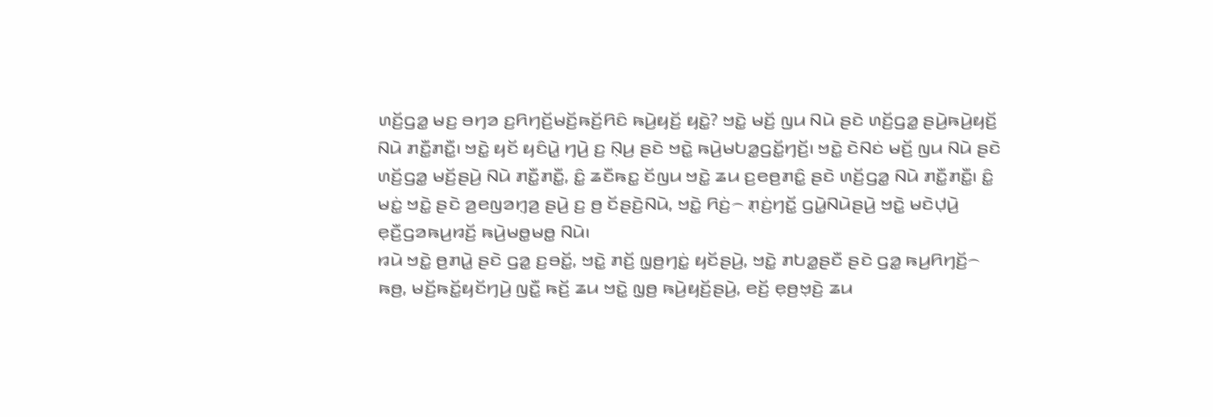ꤛꤢꤩ꤬ꤞꤤ꤭ ꤗꤢ꤬ ꤋꤚꤤ ꤢ꤬ꤖꤚꤢꤩ꤬ꤗꤢꤩ꤬ꤒꤢꤩ꤬ꤖꤢꤨ ꤒꤣꤧ꤬ꤟꤢꤩ꤬ ꤟꤢꤧ꤭? ꤠꤢꤧ꤭ ꤗꤢꤩ꤬ ꤜꤣ ꤡꤣꤧ ꤔꤢꤧ ꤛꤢꤩ꤬ꤞꤤ꤭ ꤔꤣꤧ꤬ꤒꤣꤧ꤬ꤟꤢꤩ꤬ ꤡꤣꤧ ꤊꤢꤪ꤭ꤊꤢꤪ꤭꤯ ꤠꤢꤧ꤭ ꤟꤢꤩ ꤟꤢꤨꤣꤧ꤭ ꤚꤣꤧ꤬ ꤢ꤬ ꤡ꤫ꤣ꤬ ꤔꤢꤧ ꤠꤢꤧ꤭ ꤒꤣꤧ꤬ꤗꤝꤤ꤭ꤞꤢꤩ꤭ꤚꤢꤩ꤬꤯ ꤠꤢꤧ꤭ ꤢꤧꤡꤢꤦ ꤗꤢꤩ꤬ ꤜꤣ ꤡꤣꤧ ꤔꤢꤧ ꤛꤢꤩ꤬ꤞꤤ꤭ ꤗꤢꤩ꤬ꤔꤣꤧ꤬ ꤡꤣꤧ ꤊꤢꤪ꤭ꤊꤢꤪ꤭, ꤢꤨ꤭ ꤘꤢꤪꤒꤢ꤭ ꤢꤩꤜꤣ ꤠꤢꤧ꤭ ꤘꤣ ꤢ꤬ꤕꤥ꤬ꤊꤢꤨ꤭ ꤔꤢꤧ ꤛꤢꤩ꤬ꤞꤤ꤭ ꤡꤣꤧ ꤊꤢꤪ꤭ꤊꤢꤪ꤭꤯ ꤢꤨ꤭ ꤗꤢꤦ꤭ ꤠꤢꤧ꤭ ꤔꤢꤧ ꤤ꤬ꤕꤜꤤꤚ꤫ꤤ꤬ ꤔꤣꤧ꤬ ꤢ꤬ ꤥ꤬ ꤢꤩꤔꤢꤧ꤬ꤡꤣꤧ, ꤠꤢꤧ꤭ ꤖꤢꤦ꤬꤮ ꤊ꤫ꤢꤦ꤬ꤚꤢꤩ꤭ ꤞꤣꤧ꤭ꤡꤣꤧꤔꤣꤧ꤬ ꤠꤢꤧ꤭ ꤗꤢꤧꤓ꤫ꤣꤧ꤬ ꤕ꤫ꤢꤪ꤬ꤞꤤꤒꤣ꤬ꤙꤢꤩ꤬ ꤒꤣꤧ꤬ꤗꤥ꤭ꤗꤥ꤭ ꤡꤣꤧ꤯
ꤙꤣꤧ ꤠꤢꤧ꤭ ꤥ꤬ꤊꤣꤧ꤭ ꤔꤢꤧ ꤞꤤ꤭ ꤢ꤬ꤋꤢꤩ꤭, ꤠꤢꤧ꤭ ꤊꤢꤩ꤬ ꤜ꤫ꤥ꤬ꤚꤢꤦ꤭ ꤟꤢꤩꤔꤣꤧ꤬, ꤠꤢꤧ꤭ ꤊꤝꤤ꤭ꤔꤢꤪ ꤔꤢꤧ ꤞꤤ꤭ ꤒꤣ꤬ꤖꤚꤢꤩ꤬꤮ ꤒꤥ꤬, ꤗꤢꤩ꤬ꤒꤢꤩ꤭ꤟꤢꤩꤚꤣꤧ꤬ ꤜꤢꤪ꤭ ꤒꤢꤩ꤬ ꤘꤣ ꤠꤢꤧ꤭ ꤜ꤫ꤥ꤬ ꤒꤣꤧ꤬ꤟꤢꤩ꤬ꤔꤣꤧ꤬, ꤕꤢꤩ꤬ ꤕ꤫ꤥ꤬ꤠ꤫ꤢꤧ꤬ ꤘꤣ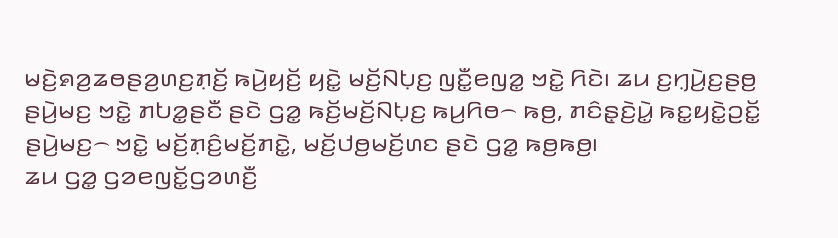ꤗꤢꤧ꤬ꤎꤤ꤬ꤘꤥꤔꤤ꤬ꤛꤢ꤬ꤊ꤫ꤢꤩ꤬ ꤒꤣꤧ꤬ꤟꤢꤩ꤬ ꤟꤢꤧ꤭ ꤗꤢꤩ꤬ꤡꤝ꤫ꤢ꤬ ꤜꤢꤪ꤭ꤕꤜꤤ꤭ ꤠꤢꤧ꤭ ꤖꤢꤧ꤯ ꤘꤣ ꤢ꤬ꤚ꤫ꤣꤧ꤬ꤢ꤬ꤔꤥ꤬ ꤔꤣꤧ꤬ꤗꤢ꤬ ꤠꤢꤧ꤭ ꤊꤝꤤ꤭ꤔꤢꤪ ꤔꤢꤧ ꤞꤤ꤭ ꤒꤢꤩ꤬ꤗꤢꤩ꤬ꤡꤝ꤫ꤢ꤬ ꤒꤣ꤬ꤖꤥ꤮ ꤒꤥ꤬, ꤊꤢꤨꤔ꤫ꤢꤧ꤬ꤣꤧ꤭ ꤒꤢ꤭ꤟꤢꤧ꤭ꤑꤢꤩ꤭ ꤔꤣꤧ꤬ꤗꤢ꤬꤮ ꤠꤢꤧ꤭ ꤗꤢꤩ꤬ꤊ꤫ꤢꤨ꤬ꤗꤢꤩ꤬ꤊꤢꤧ꤭, ꤗꤢꤩ꤬ꤓꤥ꤬ꤗꤢꤩ꤬ꤛꤢ ꤔꤢꤧ ꤞꤤ꤭ ꤒꤥ꤬ꤒꤥ꤬꤯
ꤘꤣ ꤞꤤ꤭ ꤞꤤꤕꤜꤢꤩ꤭ꤞꤤꤛꤢꤪ꤬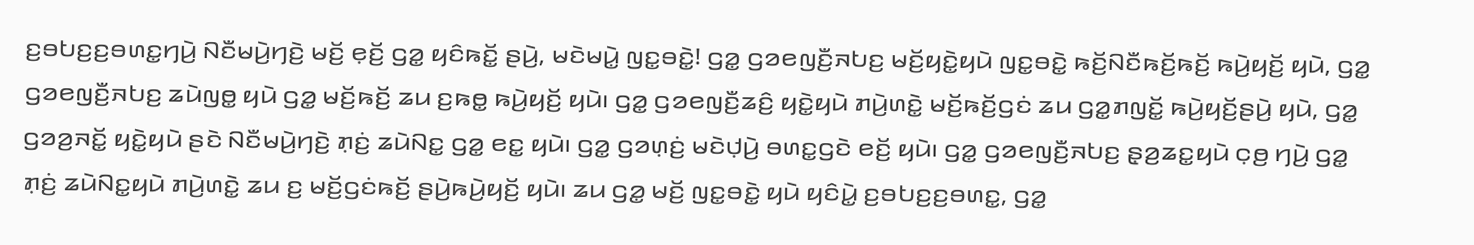ꤢ꤬ꤋꤝꤢ꤬ꤢ꤬ꤋꤛꤢ꤭ꤚꤣꤧ꤬ ꤡꤢꤪꤗꤣꤧ꤬ꤚꤢꤧ꤬ ꤗꤢꤩ꤬ ꤕ꤫ꤢꤩ꤬ ꤞꤤ꤭ ꤟꤢꤨꤒꤢꤩ꤭ ꤔꤣꤧ꤬, ꤗꤢꤧꤗꤣꤧ꤭ ꤜꤢ꤭ꤋꤢꤧ꤭! ꤞꤤ꤭ ꤞꤤꤕꤜꤢꤪ꤬ꤏꤝꤢ꤬ ꤗꤢꤩ꤬ꤟꤢꤧ꤭ꤟꤣꤧ ꤜꤢ꤭ꤋꤢꤧ꤭ ꤒꤢꤩ꤬ꤡꤢꤪꤒꤢꤩ꤬ꤒꤢꤩ꤬ ꤒꤣꤧ꤬ꤟꤢꤩ꤬ ꤟꤣꤧ, ꤞꤤ꤭ ꤞꤤꤕꤜꤢꤪ꤬ꤏꤝꤢ꤬ ꤘꤣꤧꤜꤥ꤭ ꤟꤣꤧ ꤞꤤ꤭ ꤗꤢꤩ꤬ꤒꤢꤩ꤬ ꤘꤣ ꤢ꤬ꤒꤥ꤭ ꤒꤣꤧ꤬ꤟꤢꤩ꤬ ꤟꤣꤧ꤯ ꤞꤤ꤭ ꤞꤤꤕꤜꤢꤪ꤬ꤘꤢꤨ꤬ ꤟꤢꤧ꤭ꤟꤣꤧ ꤊꤣꤧ꤬ꤛꤢꤧ꤭ ꤗꤢꤩ꤬ꤒꤢꤩ꤬ꤞꤢꤦ ꤘꤣ ꤞꤤ꤭ꤊꤜꤢꤩ꤭ ꤒꤣꤧ꤬ꤟꤢꤩ꤬ꤔꤣꤧ꤬ ꤟꤣꤧ, ꤞꤤ꤭ ꤞꤤꤤ꤬ꤏꤢꤩ꤭ ꤟꤢꤧ꤭ꤟꤣꤧ ꤔꤢꤧ ꤡꤢꤪꤗꤣꤧ꤬ꤚꤢꤧ꤬ ꤊ꤫ꤢꤦ꤬ ꤘꤣꤧꤡꤢ꤭ ꤞꤤ꤭ ꤕꤢ꤭ ꤟꤣꤧ꤯ ꤞꤤ꤭ ꤞꤤꤛ꤫ꤢꤦ꤬ ꤗꤢꤧꤓ꤫ꤣꤧ꤬ ꤋꤛꤢ꤭ꤞꤢꤧ ꤕꤢꤩ꤬ ꤟꤣꤧ꤯ ꤞꤤ꤭ ꤞꤤꤕꤜꤢꤪ꤬ꤏꤝꤢ꤬ ꤔ꤫ꤤ꤬ꤘꤢ꤭ꤟꤣꤧ ꤍ꤫ꤥ꤬ ꤚꤣꤧ꤬ ꤞꤤ꤭ ꤊ꤫ꤢꤦ꤬ ꤘꤣꤧꤡꤢ꤭ꤟꤣꤧ ꤊꤣꤧ꤬ꤛꤢꤧ꤭ ꤘꤣ ꤢ꤬ ꤗꤢꤩ꤬ꤞꤢꤦꤒꤢꤩ꤬ ꤔꤣꤧ꤬ꤒꤣꤧ꤬ꤟꤢꤩ꤬ ꤟꤣꤧ꤯ ꤘꤣ ꤞꤤ꤭ ꤗꤢꤩ꤬ ꤜꤢ꤭ꤋꤢꤧ꤭ ꤟꤣꤧ ꤟꤢꤨꤣꤧ꤭ ꤢ꤬ꤋꤝꤢ꤬ꤢ꤬ꤋꤛꤢ꤭, ꤞꤤ꤭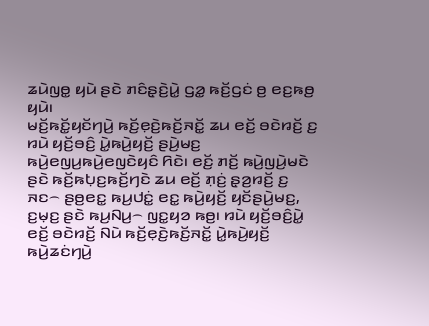ꤘꤣꤧꤜꤥ꤭ ꤟꤣꤧ ꤔꤢꤧ ꤊꤢꤨꤔ꤫ꤢꤧ꤬ꤣꤧ꤭ ꤞꤤ꤭ ꤒꤢꤩ꤬ꤞꤢꤦ ꤥ꤬ ꤕꤢ꤬ꤒꤥ꤬ ꤟꤣꤧ꤯
ꤗꤢꤩ꤬ꤒꤢꤩ꤭ꤟꤢꤩꤚꤣꤧ꤬ ꤒꤢꤩ꤬ꤕ꤫ꤢꤧ꤬ꤒꤢꤩ꤬ꤏꤢꤩ꤭ ꤘꤣ ꤕꤢꤩ꤬ ꤋꤢꤧꤙꤢꤩ꤬ ꤢ꤬ ꤙꤣꤧ ꤟꤢꤩ꤬ꤋꤢꤨ꤬ ꤣꤧ꤭ꤒꤣꤧ꤬ꤟꤢꤩ꤬ ꤔꤣꤧ꤬ꤗꤢ꤬ ꤒꤣꤧ꤬ꤕꤜꤣ꤬ꤒꤣꤧ꤬ꤕꤜꤢꤧꤟꤢꤨ ꤖꤢꤧ꤯ ꤕꤢꤩ꤬ ꤊꤢꤩ꤬ ꤒꤣꤧ꤬ꤜꤣꤧ꤬ꤗꤢꤧ ꤔꤢꤧ ꤒꤢꤩ꤬ꤒꤝ꤫ꤢ꤬ꤒꤢꤩ꤬ꤚꤢꤧ ꤘꤣ ꤕꤢꤩ꤬ ꤊ꤫ꤢꤦ꤬ ꤔ꤫ꤤ꤬ꤙꤢꤩ꤬ ꤢ꤬ ꤏꤢ꤮ ꤔꤥ꤬ꤕꤢ꤭ ꤒꤣ꤬ꤓꤢꤦ꤭ ꤕꤢ꤭ ꤒꤣꤧ꤬ꤟꤢꤩ꤬ ꤟꤢꤩꤔꤣꤧ꤬ꤗꤢ꤬, ꤢ꤬ꤗ꤫ꤢ꤬ ꤔꤢꤧ ꤒꤣ꤬ꤡꤣ꤬꤮ ꤜꤢ꤭ꤟꤤ ꤒꤥ꤬꤯ ꤙꤣꤧ ꤟꤢꤩ꤬ꤋꤢꤨ꤬ꤣꤧ꤭ ꤕꤢꤩ꤬ ꤋꤢꤧꤙꤢꤩ꤬ ꤡꤣꤧ ꤒꤢꤩ꤬ꤕ꤫ꤢꤧ꤬ꤒꤢꤩ꤬ꤏꤢꤩ꤭ ꤣꤧ꤭ꤒꤣꤧ꤬ꤟꤢꤩ꤬ ꤒꤣꤧ꤬ꤘꤢꤦꤚꤣꤧ꤬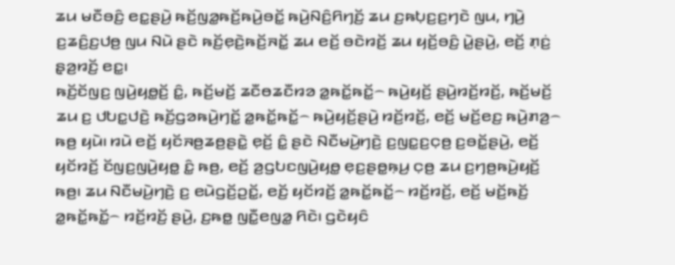ꤘꤣ ꤗꤢꤪꤋꤢꤨ꤬ ꤕꤢ꤭ꤔꤣꤧ꤬ ꤒꤢꤩ꤬ꤜꤤ꤭ꤒꤢꤩ꤬ꤒꤣꤧ꤬ꤋꤢꤩ꤭ ꤒꤣꤧ꤬ꤡꤢꤨ꤬ꤖꤚꤢꤩ꤬ ꤘꤣ ꤢ꤬ꤒꤝ꤫ꤢ꤬ꤢ꤬ꤚꤢꤧ ꤜꤣ, ꤚꤣꤧ꤬ ꤢ꤬ꤘꤢꤨ꤬ꤢ꤬ꤓꤥ꤬ ꤜꤣ ꤡꤣꤧ ꤔꤢꤧ ꤒꤢꤩ꤬ꤕ꤫ꤢꤧ꤬ꤒꤢꤩ꤬ꤏꤢꤩ꤭ ꤘꤣ ꤕꤢꤩ꤬ ꤋꤢꤧꤙꤢꤩ꤬ ꤘꤣ ꤟꤢꤩ꤬ꤋꤢꤨ꤬ ꤣꤧ꤭ꤔꤣꤧ꤬, ꤕꤢꤩ꤬ ꤊ꤫ꤢꤦ꤬ ꤔ꤫ꤤ꤬ꤙꤢꤩ꤬ ꤕꤢ꤭꤯
ꤒꤢꤩ꤬ꤢꤩꤜꤢ꤬ ꤜꤣꤧ꤬ꤟꤥ꤭ꤢꤩ꤬ ꤢꤨ꤭, ꤒꤢꤩ꤬ꤗꤢꤩ꤬ ꤘꤢꤪꤥꤘꤢꤪꤙꤤ ꤤ꤭ꤒꤢꤩ꤭ꤒꤢꤩ꤭꤮ ꤒꤣꤧ꤬ꤟꤢꤩ꤬ ꤔꤣꤧ꤬ꤙꤢꤩ꤬ꤙꤢꤩ꤬, ꤒꤢꤩ꤬ꤗꤢꤩ꤬ ꤘꤣ ꤢ꤬ ꤓꤝꤢ꤭ꤓꤢꤧ꤬ ꤒꤢꤩ꤬ꤞꤤꤒꤣꤧ꤬ꤚꤢꤩ꤭ ꤤ꤭ꤒꤢꤩ꤭ꤒꤢꤩ꤭꤮ ꤒꤣꤧ꤬ꤟꤢꤩ꤬ꤔꤣꤧ꤬ ꤙꤢꤩ꤬ꤙꤢꤩ꤬, ꤕꤢꤩ꤬ ꤗꤢꤩ꤬ꤕꤢ꤬ ꤒꤣꤧ꤬ꤊꤤ꤬꤮ ꤒꤥ꤬ ꤟꤣꤧ꤯ ꤙꤣꤧ ꤕꤢꤩ꤬ ꤟꤢꤩꤏꤥ꤬ꤘꤥ꤬ꤔꤢꤧ꤭ ꤕ꤫ꤢꤩ꤬ ꤢꤨ꤭ ꤔꤢꤧ ꤡꤢꤪꤗꤣꤧ꤬ꤚꤢꤧ꤬ ꤢ꤬ꤜꤢ꤭ꤢ꤬ꤍ꤫ꤥ꤬ ꤢ꤬ꤋꤢꤩ꤭ꤔꤣꤧ꤬, ꤕꤢꤩ꤬ ꤟꤢꤩꤙꤢꤩ꤬ ꤢꤩꤜꤢ꤬ꤜꤣꤧ꤬ꤟꤥ꤭ ꤢꤨ꤭ ꤒꤥ꤬, ꤕꤢꤩ꤬ ꤤ꤬ꤞꤝꤢꤜꤣꤧ꤬ꤟꤥ꤭ ꤕ꤫ꤢ꤬ꤔꤥ꤭ꤒ꤫ꤣ꤬ ꤍ꤫ꤥ꤬ ꤘꤣ ꤢ꤬ꤚꤥ꤬ꤒꤣꤧ꤬ꤟꤢꤩ꤬ ꤒꤥ꤬꤯ ꤘꤣ ꤡꤢꤪꤗꤣꤧ꤬ꤚꤢꤧ꤬ ꤢ꤬ ꤕꤣꤧꤞꤢꤩ꤬ꤑꤢꤩ꤭, ꤕꤢꤩ꤬ ꤟꤢꤩꤙꤢꤩ꤬ ꤤ꤭ꤒꤢꤩ꤭ꤒꤢꤩ꤭꤮ ꤙꤢꤩ꤬ꤙꤢꤩ꤬, ꤕꤢꤩ꤬ ꤗꤢꤩ꤬ꤒꤢꤩ꤬ ꤤ꤭ꤒꤢꤩ꤭ꤒꤢꤩ꤭꤮ ꤙꤢꤩ꤬ꤙꤢꤩ꤬ ꤔꤣꤧ꤬, ꤢ꤬ꤒꤥ꤭ ꤜꤢꤪ꤭ꤕꤜꤤ꤭ ꤖꤢꤧ꤯ ꤞꤢꤧꤟꤢꤨ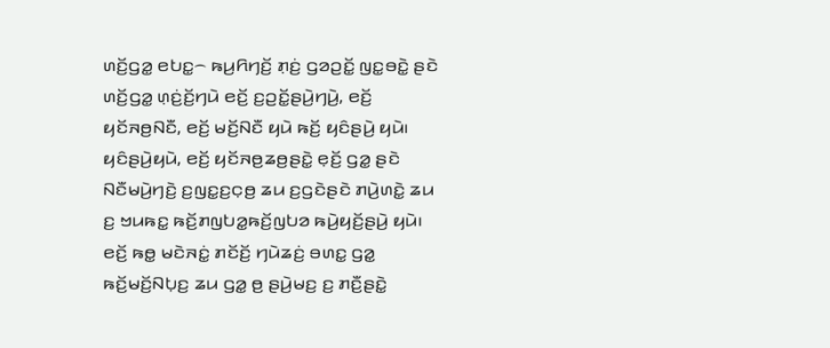ꤛꤢꤩ꤬ꤞꤤ꤭ ꤕꤝꤢ꤭꤮ ꤒꤣ꤬ꤖꤚꤢꤩ꤬ ꤊ꤫ꤢꤦ꤬ ꤞꤤꤑꤢꤩ꤭ ꤜꤢ꤭ꤋꤢꤧ꤭ ꤔꤢꤧ ꤛꤢꤩ꤬ꤞꤤ꤭ ꤛ꤫ꤢꤦ꤬ꤢꤩ꤬ꤚꤣꤧ ꤕꤢꤩ꤬ ꤢ꤬ꤑꤢꤩ꤭ꤔꤣꤧ꤬ꤚꤣꤧ꤬, ꤕꤢꤩ꤬ ꤟꤢꤩꤏꤥ꤬ꤡꤢꤪ, ꤕꤢꤩ꤬ ꤗꤢꤩ꤬ꤡꤢꤪ ꤟꤣꤧ ꤒꤢꤩ꤬ ꤟꤢꤨꤔꤣꤧ꤬ ꤟꤣꤧ꤯
ꤟꤢꤨꤔꤣꤧ꤬ꤟꤣꤧ, ꤕꤢꤩ꤬ ꤟꤢꤩꤏꤥ꤬ꤘꤥ꤬ꤔꤢꤧ꤭ ꤕ꤫ꤢꤩ꤬ ꤞꤤ꤭ ꤔꤢꤧ ꤡꤢꤪꤗꤣꤧ꤬ꤚꤢꤧ꤬ ꤢ꤬ꤜꤢ꤭ꤢ꤬ꤍ꤫ꤥ꤬ ꤘꤣ ꤢ꤬ꤞꤢꤧꤔꤢꤧ ꤊꤣꤧ꤬ꤛꤢꤧ꤭ ꤘꤣ ꤢ꤬ ꤠꤣꤒꤢ꤭ ꤒꤢꤩ꤬ꤊꤜꤝꤤ꤭ꤒꤢꤩ꤬ꤜꤝꤤ ꤒꤣꤧ꤬ꤟꤢꤩ꤬ꤔꤣꤧ꤬ ꤟꤣꤧ꤯ ꤕꤢꤩ꤬ ꤒꤥ꤭ ꤗꤢꤧꤏꤢꤦ꤭ ꤊꤢꤩꤢꤩ꤬ ꤚꤣꤧꤘꤢꤦ꤬ ꤋꤛꤢ꤭ ꤞꤤ꤭ ꤒꤢꤩ꤬ꤗꤢꤩ꤬ꤡꤝ꤫ꤢ꤬ ꤘꤣ ꤞꤤ꤭ ꤥ꤬ ꤔꤣꤧ꤬ꤗꤢ꤬ ꤢ꤬ ꤊꤢꤪ꤬ꤔꤢꤧ꤭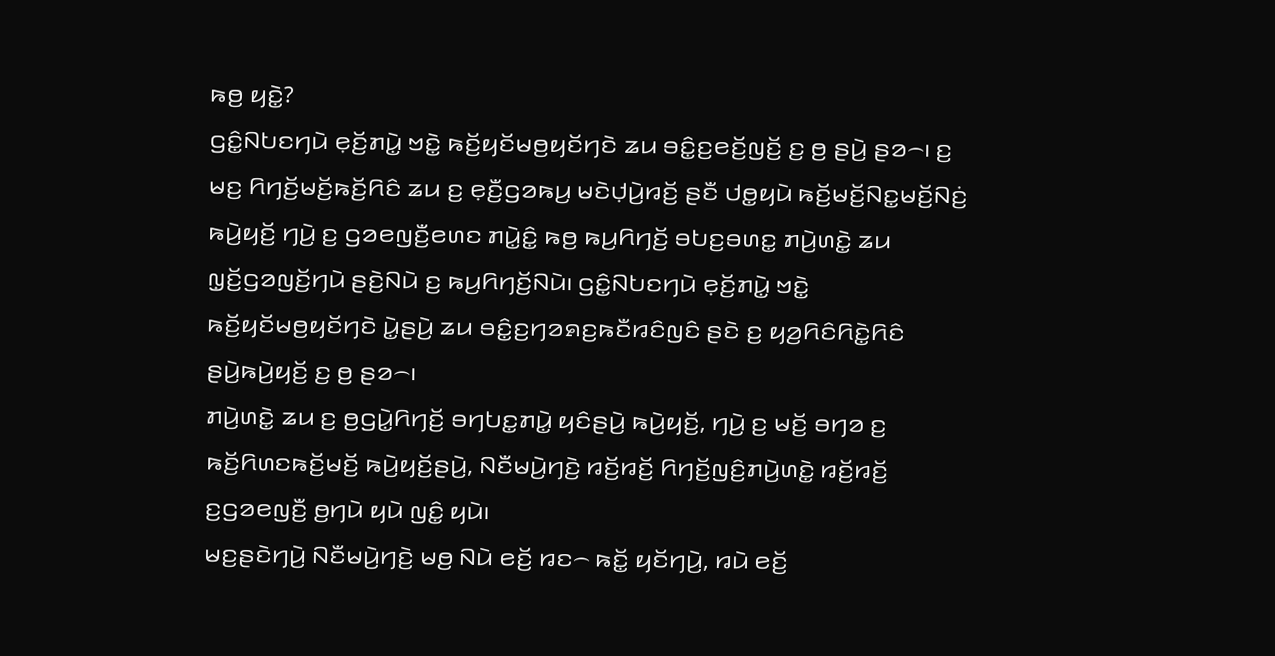ꤒꤥ꤬ ꤟꤢꤧ꤭?
ꤞꤢꤨ꤭ꤡꤝꤢꤚꤣꤧ ꤕ꤫ꤢꤩ꤬ꤊꤣꤧ꤭ ꤠꤢꤧ꤭ ꤒꤢꤩ꤬ꤟꤢꤩꤗꤥ꤬ꤟꤢꤩꤚꤢꤧ ꤘꤣ ꤋꤢꤨ꤭ꤢ꤬ꤕꤢꤩ꤬ꤜꤢꤩ꤬ ꤢ꤬ ꤥ꤬ ꤔꤣꤧ꤬ ꤔꤤ꤮꤯ ꤢ꤬ ꤗꤢ꤬ ꤖꤚꤢꤩ꤬ꤗꤢꤩ꤬ꤒꤢꤩ꤬ꤖꤢꤨ ꤘꤣ ꤢ꤬ ꤕ꤫ꤢꤪ꤬ꤞꤤꤒꤣ꤬ ꤗꤢꤧꤓ꤫ꤣꤧ꤬ꤙꤢꤩ꤬ ꤔꤢꤪ ꤓꤥ꤭ꤟꤣꤧ ꤒꤢꤩ꤬ꤗꤢꤩ꤬ꤡꤢ꤭ꤗꤢꤩ꤬ꤡꤢꤦ꤬ ꤒꤣꤧ꤬ꤟꤢꤩ꤬ ꤚꤣꤧ꤬ ꤢ꤬ ꤞꤤꤕꤜꤢꤪ꤬ꤕꤛꤢ ꤊꤣꤧ꤭ꤢꤨ꤭ ꤒꤥ꤬ ꤒꤣ꤬ꤖꤚꤢꤩ꤬ ꤋꤝꤢ꤬ꤋꤛꤢ꤭ ꤊꤣꤧ꤬ꤛꤢꤧ꤭ ꤘꤣ ꤜ꤫ꤢꤩ꤬ꤞꤤꤜꤢꤩ꤬ꤚꤣꤧ ꤔꤢꤧ꤬ꤡꤣꤧ ꤢ꤬ ꤒꤣ꤬ꤖꤚꤢꤩ꤬ꤡꤣꤧ꤯ ꤞꤢꤨ꤭ꤡꤝꤢꤚꤣꤧ ꤕ꤫ꤢꤩ꤬ꤊꤣꤧ꤭ ꤠꤢꤧ꤭ ꤒꤢꤩ꤬ꤟꤢꤩꤗꤥ꤬ꤟꤢꤩꤚꤢꤧ ꤣꤧ꤭ꤔꤣꤧ꤬ ꤘꤣ ꤋꤢꤨ꤭ꤢ꤬ꤚꤤꤎꤢ꤬ꤒꤢꤪꤙꤢꤨꤜꤢꤨ ꤔꤢꤧ ꤢ꤬ ꤟꤤ꤬ꤖꤢꤨꤖꤢꤧ꤭ꤖꤢꤨ ꤔꤣꤧ꤬ꤒꤣꤧ꤬ꤟꤢꤩ꤬ ꤢ꤬ ꤥ꤬ ꤔꤤ꤮꤯
ꤊꤣꤧ꤬ꤛꤢꤧ꤭ ꤘꤣ ꤢ꤬ ꤥ꤬ꤞꤣꤧ꤭ꤖꤚꤢꤩ꤬ ꤋꤚꤝꤢ꤭ꤊꤣꤧ꤭ ꤟꤢꤨꤔꤣꤧ꤬ ꤒꤣꤧ꤬ꤟꤢꤩ꤬, ꤚꤣꤧ꤬ ꤢ꤬ ꤗꤢꤩ꤬ ꤋꤚꤤ ꤢ꤬ ꤒꤢꤩ꤬ꤖꤛꤢꤒꤢꤩ꤬ꤗꤢꤩ꤬ ꤒꤣꤧ꤬ꤟꤢꤩ꤬ꤔꤣꤧ꤬, ꤡꤢꤪꤗꤣꤧ꤬ꤚꤢꤧ꤬ ꤙꤢꤩ꤬ꤙꤢꤩ꤬ ꤖꤚꤢꤩ꤬ꤜꤢꤨ꤬ꤊꤣꤧ꤬ꤛꤢꤧ꤭ ꤙꤢꤩ꤬ꤙꤢꤩ꤬ ꤢ꤬ꤞꤤꤕꤜꤢꤪ꤬ ꤥ꤬ꤚꤣꤧ ꤟꤣꤧ ꤜꤢꤨ꤭ ꤟꤣꤧ꤯
ꤗꤢ꤬ꤔꤢꤧꤚꤣꤧ꤬ ꤡꤢꤪꤗꤣꤧ꤬ꤚꤢꤧ꤬ ꤗꤥ꤬ ꤡꤣꤧ ꤕꤢꤩ꤬ ꤙꤢ꤮ ꤒꤢꤩ꤭ ꤟꤢꤩꤚꤣꤧ꤬, ꤙꤣꤧ ꤕꤢꤩ꤬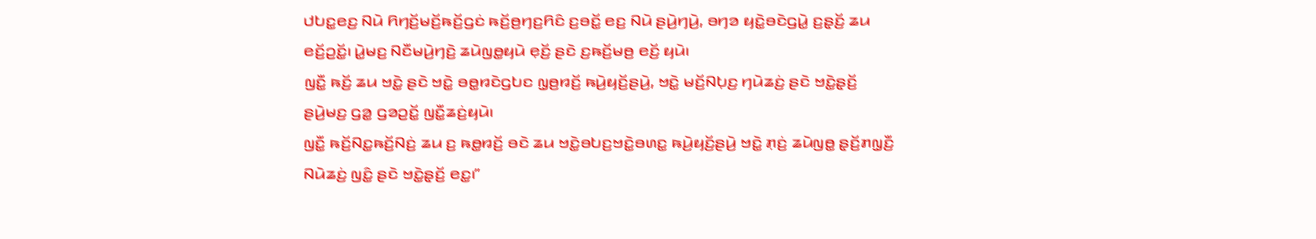ꤓꤝꤢ꤭ꤕꤢ꤬ ꤡꤣꤧ ꤖꤚꤢꤩ꤬ꤗꤢꤩ꤬ꤒꤢꤩ꤬ꤞꤢꤦ ꤒꤢꤩ꤬ꤥ꤬ꤚꤢ꤬ꤖꤢꤨ ꤢ꤬ꤋꤢꤩ꤭ ꤕꤢ꤬ ꤡꤣꤧ ꤔꤣꤧ꤬ꤚꤣꤧ꤬, ꤋꤚꤤ ꤟꤢꤧ꤭ꤋꤢꤧꤞꤣꤧ꤭ ꤢ꤬ꤔ꤫ꤢꤩ꤬ ꤘꤣ ꤕꤢꤩ꤬ꤑꤢꤩ꤭꤯ ꤣꤧ꤭ꤗꤢ꤬ ꤡꤢꤪꤗꤣꤧ꤬ꤚꤢꤧ꤬ ꤘꤣꤧꤜꤥ꤭ꤟꤣꤧ ꤕ꤫ꤢꤩ꤬ ꤔꤢꤧ ꤢ꤬ꤒꤢꤩ꤬ꤗꤥ꤬ ꤕꤢꤩ꤬ ꤟꤣꤧ꤯
ꤜꤢꤪ꤭ ꤒꤢꤩ꤬ ꤘꤣ ꤠꤢꤧ꤭ ꤔꤢꤧ ꤠꤢꤧ꤭ ꤋꤥ꤭ꤙꤢꤧꤞꤝꤢ ꤜ꤫ꤥ꤬ꤙꤢꤩ꤬ ꤒꤣꤧ꤬ꤟꤢꤩ꤬ꤔꤣꤧ꤬, ꤠꤢꤧ꤭ ꤗꤢꤩ꤬ꤡꤝ꤫ꤢ꤬ ꤚꤣꤧꤘꤢꤦ꤬ ꤔꤢꤧ ꤠꤢꤧ꤭ꤔ꤫ꤢꤩ꤬ ꤔꤣꤧ꤬ꤗꤢ꤬ ꤞꤤ꤭ ꤞꤤꤑꤢꤩ꤭ ꤜꤢꤪ꤭ꤘꤢꤦ꤬ꤟꤣꤧ꤯
ꤜꤢꤪ꤭ ꤒꤢꤩ꤬ꤡꤢ꤭ꤒꤢꤩ꤬ꤡꤢꤦ꤬ ꤘꤣ ꤢ꤬ ꤒꤥ꤭ꤙꤢꤩ꤬ ꤋꤢꤧ ꤘꤣ ꤠꤢꤧ꤭ꤋꤝꤢ꤬ꤠꤢꤧ꤭ꤋꤛꤢ꤭ ꤒꤣꤧ꤬ꤟꤢꤩ꤬ꤔꤣꤧ꤬ ꤠꤢꤧ꤭ ꤊ꤫ꤢꤦ꤬ ꤘꤣꤧꤜꤥ꤭ ꤔ꤫ꤢꤩ꤬ꤊꤜ꤫ꤢꤪ꤬ ꤡꤣꤧꤘꤢꤦ꤬ ꤜꤢꤨ꤭ ꤔꤢꤧ ꤠꤢꤧ꤭ꤔ꤫ꤢꤩ꤬ ꤕꤢ꤭꤯”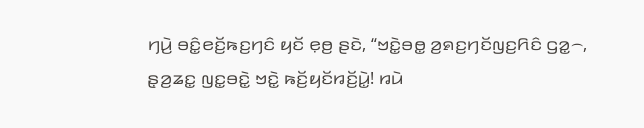ꤚꤣꤧ꤬ ꤋꤢꤨ꤭ꤕꤢꤩ꤬ꤒꤢ꤬ꤚꤢꤨ ꤟꤢꤩ ꤕ꤫ꤥ꤬ ꤔꤢꤧ, “ꤠꤢꤧ꤭ꤋꤥ꤭ ꤤ꤬ꤎꤢ꤬ꤚꤢꤩꤜꤢ꤬ꤖꤢꤨ ꤞꤤ꤭꤮, ꤔ꤫ꤤ꤬ꤘꤢ꤭ ꤜꤢ꤭ꤋꤢꤧ꤭ ꤠꤢꤧ꤭ ꤒꤢꤩ꤬ꤟꤢꤩꤙꤢꤩ꤬ꤣꤧ꤭! ꤙꤣꤧ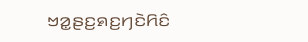ꤠꤤ꤭ꤔꤢ꤬ꤎꤢ꤬ꤚꤢꤧꤖꤢꤨ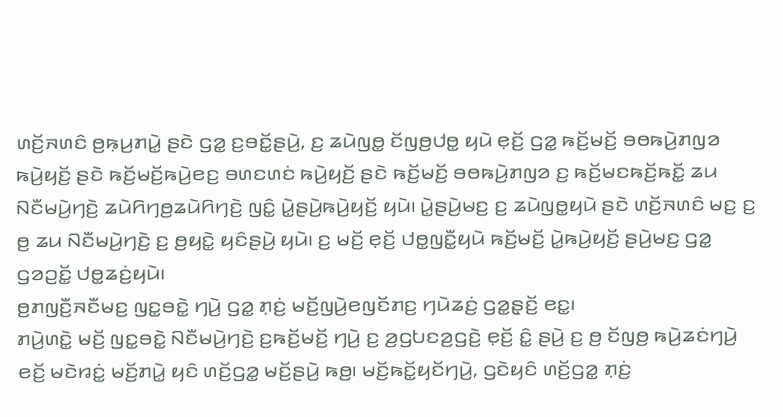ꤛꤢꤩ꤬ꤏꤛꤢꤨ ꤥ꤬ꤒ꤫ꤣ꤬ꤊꤣꤧ꤭ ꤔꤢꤧ ꤞꤤ꤭ ꤢ꤬ꤋꤢꤩ꤭ꤔꤣꤧ꤬, ꤢ꤬ ꤘꤣꤧꤜꤥ꤭ ꤢꤩꤜꤥ꤬ꤓꤥ꤭ ꤟꤣꤧ ꤕ꤫ꤢꤩ꤬ ꤞꤤ꤭ ꤒꤢꤩ꤬ꤗꤢꤩ꤬ ꤋꤥꤒꤣꤧ꤬ꤊꤜꤤ ꤒꤣꤧ꤬ꤟꤢꤩ꤬ ꤔꤢꤧ ꤒꤢꤩ꤬ꤗꤢꤩ꤬ꤒꤣꤧ꤬ꤕꤢ꤬ ꤋꤛꤢꤛꤢꤦ ꤒꤣꤧ꤬ꤟꤢꤩ꤬ ꤔꤢꤧ ꤒꤢꤩ꤬ꤗꤢꤩ꤬ ꤋꤥꤒꤣꤧ꤬ꤊꤜꤤ ꤢ꤬ ꤒꤢꤩ꤬ꤗꤢꤒꤢꤩ꤬ꤒꤢꤩ꤭ ꤘꤣ ꤡꤢꤪꤗꤣꤧ꤬ꤚꤢꤧ꤬ ꤘꤣꤧꤖꤚꤥ꤬ꤘꤣꤧꤖꤚꤢꤧ꤬ ꤜꤢꤨ꤭ ꤣꤧ꤭ꤔꤣꤧ꤬ꤒꤣꤧ꤬ꤟꤢꤩ꤬ ꤟꤣꤧ꤯ ꤣꤧ꤭ꤔꤣꤧ꤬ꤗꤢ꤬ ꤢ꤬ ꤘꤣꤧꤜꤥ꤭ꤟꤣꤧ ꤔꤢꤧ ꤛꤢꤩ꤬ꤏꤛꤢꤨ ꤗꤢ꤬ ꤢ꤬ ꤥ꤬ ꤘꤣ ꤡꤢꤪꤗꤣꤧ꤬ꤚꤢꤧ꤬ ꤢ꤬ ꤥ꤬ꤟꤢꤧ꤭ ꤟꤢꤨꤔꤣꤧ꤬ ꤟꤣꤧ꤯ ꤢ꤬ ꤗꤢꤩ꤬ ꤕ꤫ꤢꤩ꤬ ꤓꤥ꤭ꤜꤢꤪ꤭ꤟꤣꤧ ꤒꤢꤩ꤬ꤗꤢꤩ꤬ ꤣꤧ꤭ꤒꤣꤧ꤬ꤟꤢꤩ꤬ ꤔꤣꤧ꤬ꤗꤢ꤬ ꤞꤤ꤭ ꤞꤤꤑꤢꤩ꤭ ꤓꤥ꤭ꤘꤢꤦ꤬ꤟꤣꤧ꤯
ꤥ꤬ꤊꤜꤢꤪ꤬ꤏꤢꤪꤗꤢ꤬ ꤜꤢ꤭ꤋꤢꤧ꤭ ꤚꤣꤧ꤬ ꤞꤤ꤭ ꤊ꤫ꤢꤦ꤬ ꤗꤢꤩ꤬ꤜꤣꤧ꤬ꤕꤜꤢꤩꤊꤢ꤬ ꤚꤣꤧꤘꤢꤦ꤬ ꤞꤤ꤭ꤔ꤫ꤢꤩ꤬ ꤕꤢ꤭꤯
ꤊꤣꤧ꤬ꤛꤢꤧ꤭ ꤗꤢꤩ꤬ ꤜꤢ꤭ꤋꤢꤧ꤭ ꤡꤢꤪꤗꤣꤧ꤬ꤚꤢꤧ꤬ ꤢ꤬ꤒꤢꤩ꤬ꤗꤢꤩ꤬ ꤚꤣꤧ꤬ ꤢ꤬ ꤤ꤬ꤞꤝꤢꤤ꤬ꤞꤢꤧ꤬ ꤕ꤫ꤢꤩ꤬ ꤢꤨ꤭ ꤔꤣꤧ꤬ ꤢ꤬ ꤥ꤬ ꤢꤩꤜꤥ꤬ ꤒꤣꤧ꤬ꤘꤢꤦꤚꤣꤧ꤬ ꤕꤢꤩ꤬ ꤗꤢꤧꤙꤢꤦ꤭ ꤗꤢꤩ꤬ꤊꤣꤧ꤭ ꤟꤢꤨ ꤛꤢꤩ꤬ꤞꤤ꤭ ꤗꤢꤩ꤬ꤔꤣꤧ꤬ ꤒꤥ꤬꤯ ꤗꤢꤩ꤬ꤒꤢꤩ꤭ꤟꤢꤩꤚꤣꤧ꤬, ꤞꤢꤧꤟꤢꤨ ꤛꤢꤩ꤬ꤞꤤ꤭ ꤊ꤫ꤢꤦ꤬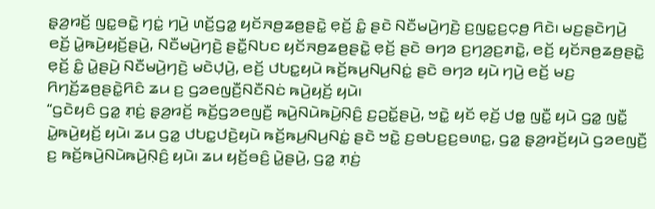ꤔ꤫ꤤ꤬ꤙꤢꤩ꤬ ꤜꤢ꤭ꤋꤢꤧ꤭ ꤚꤢꤦ꤭ ꤚꤣꤧ꤬ ꤛꤢꤩ꤬ꤞꤤ꤭ ꤟꤢꤩꤏꤥ꤬ꤘꤥ꤬ꤔꤢꤧ꤭ ꤕ꤫ꤢꤩ꤬ ꤢꤨ꤭ ꤔꤢꤧ ꤡꤢꤪꤗꤣꤧ꤬ꤚꤢꤧ꤬ ꤢ꤬ꤜꤢ꤭ꤢ꤬ꤍ꤫ꤥ꤬ ꤖꤢꤧ꤯ ꤗꤢ꤬ꤔꤢꤧꤚꤣꤧ꤬ ꤕꤢꤩ꤬ ꤣꤧ꤭ꤒꤣꤧ꤬ꤟꤢꤩ꤬ꤔꤣꤧ꤬, ꤡꤢꤪꤗꤣꤧ꤬ꤚꤢꤧ꤬ ꤔꤢꤪ꤭ꤡꤝꤢ ꤟꤢꤩꤏꤥ꤬ꤘꤥ꤬ꤔꤢꤧ꤭ ꤕ꤫ꤢꤩ꤬ ꤔꤢꤧ ꤋꤚꤤ ꤢ꤬ꤚꤤ꤬ꤢ꤬ꤊꤢꤧ꤭, ꤕꤢꤩ꤬ ꤟꤢꤩꤏꤥ꤬ꤘꤥ꤬ꤔꤢꤧ꤭ ꤕ꤫ꤢꤩ꤬ ꤢꤨ꤭ ꤣꤧ꤭ꤔꤣꤧ꤬ ꤡꤢꤪꤗꤣꤧ꤬ꤚꤢꤧ꤬ ꤗꤢꤧꤓ꤫ꤣꤧ꤬, ꤕꤢꤩ꤬ ꤓꤝꤢ꤭ꤟꤣꤧ ꤒꤢꤩ꤬ꤒꤣ꤬ꤡꤣ꤬ꤡꤢꤦ꤭ ꤔꤢꤧ ꤋꤚꤤ ꤟꤣꤧ ꤚꤣꤧ꤬ ꤕꤢꤩ꤬ ꤗꤢ꤬ ꤖꤚꤢꤩ꤬ꤘꤥ꤬ꤔꤢꤧ꤭ꤖꤢꤨ ꤘꤣ ꤢ꤬ ꤞꤤꤕꤜꤢꤪ꤬ꤡꤢꤪꤡꤢꤦ ꤒꤣꤧ꤬ꤟꤢꤩ꤬ ꤟꤣꤧ꤯
“ꤞꤢꤧꤟꤢꤨ ꤞꤤ꤭ ꤊ꤫ꤢꤦ꤬ ꤔ꤫ꤤ꤬ꤙꤢꤩ꤬ ꤒꤢꤩ꤬ꤞꤤꤕꤜꤢꤪ꤬ ꤒꤣꤧ꤬ꤡꤣꤧꤒꤣꤧ꤬ꤡ꤫ꤢꤨ꤬ ꤢ꤬ꤑꤢꤩ꤭ꤔꤣꤧ꤬, ꤠꤢꤧ꤭ ꤟꤢꤩ ꤕ꤫ꤢꤩ꤬ ꤓꤥ꤭ ꤜꤢꤪ꤭ ꤟꤣꤧ ꤞꤤ꤭ ꤜꤢꤪ꤭ ꤣꤧ꤭ꤒꤣꤧ꤬ꤟꤢꤩ꤬ ꤟꤣꤧ꤯ ꤘꤣ ꤞꤤ꤭ ꤓꤝꤢ꤭ꤓꤢꤧ꤬ꤟꤣꤧ ꤒꤢꤩ꤬ꤒꤣ꤬ꤡꤣ꤬ꤡꤢꤦ꤭ ꤔꤢꤧ ꤠꤢꤧ꤭ ꤢ꤬ꤋꤝꤢ꤬ꤢ꤬ꤋꤛꤢ꤭, ꤞꤤ꤭ ꤔ꤫ꤤ꤬ꤙꤢꤩ꤬ꤟꤣꤧ ꤞꤤꤕꤜꤢꤪ꤬ ꤢ꤬ ꤒꤢꤩ꤬ꤒꤣꤧ꤬ꤡꤣꤧꤒꤣꤧ꤬ꤡ꤫ꤢꤨ꤬ ꤟꤣꤧ꤯ ꤘꤣ ꤟꤢꤩ꤬ꤋꤢꤨ꤬ ꤣꤧ꤭ꤔꤣꤧ꤬, ꤞꤤ꤭ ꤊ꤫ꤢꤦ꤬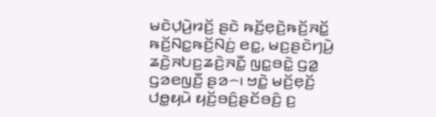ꤗꤢꤧꤓ꤫ꤣꤧ꤬ꤙꤢꤩ꤬ ꤔꤢꤧ ꤒꤢꤩ꤬ꤕ꤫ꤢꤧ꤬ꤒꤢꤩ꤬ꤏꤢꤩ꤭ ꤒꤢꤩ꤬ꤡꤢ꤭ꤒꤢꤩ꤬ꤡꤢꤦ꤬ ꤕꤢ꤭, ꤗꤢ꤬ꤔꤢꤧꤚꤣꤧ꤬ ꤘꤢꤧ꤬ꤏꤝꤢ꤬ꤘꤢꤧ꤬ꤏꤢꤪ꤭ ꤜꤢ꤭ꤋꤢꤧ꤭ ꤞꤤ꤭ ꤞꤤꤕꤜꤢꤪ꤬ ꤔꤤ꤮꤯ ꤠꤢꤧ꤭ ꤗꤢꤩ꤬ꤕ꤫ꤢꤩ꤬ ꤓꤥ꤭ꤟꤣꤧ ꤟꤢꤩ꤬ꤋꤢꤨ꤬ꤔꤢꤩꤋꤢꤨ꤬ ꤢ꤬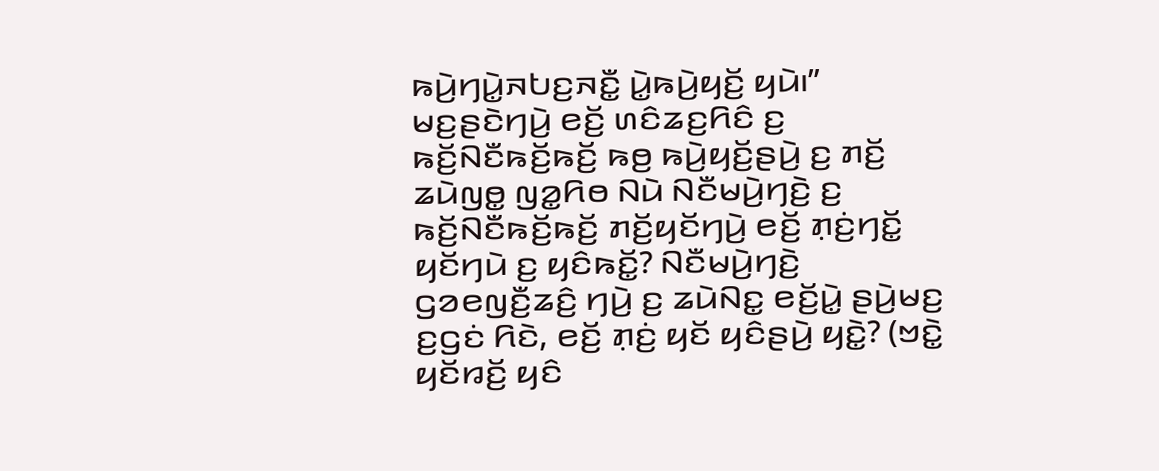ꤒꤣꤧ꤬ꤚꤣꤧ꤭ꤏꤝꤢ꤬ꤏꤢꤪ꤭ ꤣꤧ꤭ꤒꤣꤧ꤬ꤟꤢꤩ꤬ ꤟꤣꤧ꤯”
ꤗꤢ꤬ꤔꤢꤧꤚꤣꤧ꤬ ꤕꤢꤩ꤬ ꤛꤢꤨꤘꤢ꤬ꤖꤢꤨ ꤢ꤬ ꤒꤢꤩ꤬ꤡꤢꤪꤒꤢꤩ꤬ꤒꤢꤩ꤬ ꤒꤥ꤬ ꤒꤣꤧ꤬ꤟꤢꤩ꤬ꤔꤣꤧ꤬ ꤢ꤬ ꤊꤢꤩ꤬ ꤘꤣꤧꤜꤥ꤭ ꤜꤤ꤭ꤖꤥ ꤡꤣꤧ ꤡꤢꤪꤗꤣꤧ꤬ꤚꤢꤧ꤬ ꤢ꤬ ꤒꤢꤩ꤬ꤡꤢꤪꤒꤢꤩ꤬ꤒꤢꤩ꤬ ꤊꤢꤩ꤬ꤟꤢꤩꤚꤣꤧ꤬ ꤕꤢꤩ꤬ ꤊ꤫ꤢꤦ꤬ꤚꤢꤩ꤭ ꤟꤢꤩꤚꤣꤧ ꤢ꤬ ꤟꤢꤨꤒꤢꤩ꤭? ꤡꤢꤪꤗꤣꤧ꤬ꤚꤢꤧ꤬ ꤞꤤꤕꤜꤢꤪ꤬ꤘꤢꤨ꤬ ꤚꤣꤧ꤬ ꤢ꤬ ꤘꤣꤧꤡꤢ꤭ ꤕꤢꤩ꤬ꤣꤧ꤭ ꤔꤣꤧ꤬ꤗꤢ꤬ ꤢ꤬ꤞꤢꤦ ꤖꤢꤧ, ꤕꤢꤩ꤬ ꤊ꤫ꤢꤦ꤬ ꤟꤢꤩ ꤟꤢꤨꤔꤣꤧ꤬ ꤟꤢꤧ꤭? (ꤠꤢꤧ꤭ ꤟꤢꤩꤙꤢꤩ꤬ ꤟꤢꤨ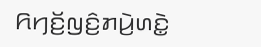ꤖꤚꤢꤩ꤬ꤜꤢꤨ꤬ꤊꤣꤧ꤬ꤛꤢꤧ꤭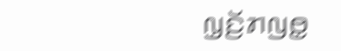ꤜ꤫ꤢꤩ꤬ꤊꤜꤥ꤭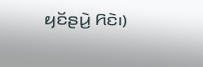ꤟꤢꤩꤔꤣꤧ꤬ ꤖꤢꤧ꤯)